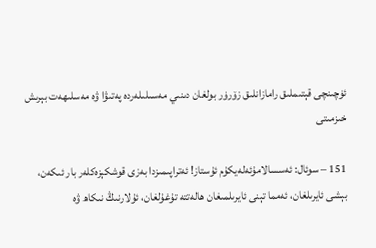ئۈچىنچى قېتىملىق رامازانلىق زۆرۈر بولغان دىنىي مەسىلىلەردە پەتىۋا ۋە مەسلىھەت بېرىش خىزمىتى

151 – سوئال: ئەسسالامۇئەلەيكۇم ئۇستاز! ئەتراپىمىزدا بەزى قوشكېزەكلەر بار ئىكەن، بېشى ئايرىلغان، ئەمما تېنى ئايرىلمىغان ھالەتتە تۇغۇلغان، ئۇلارنىڭ نىكاھ ۋە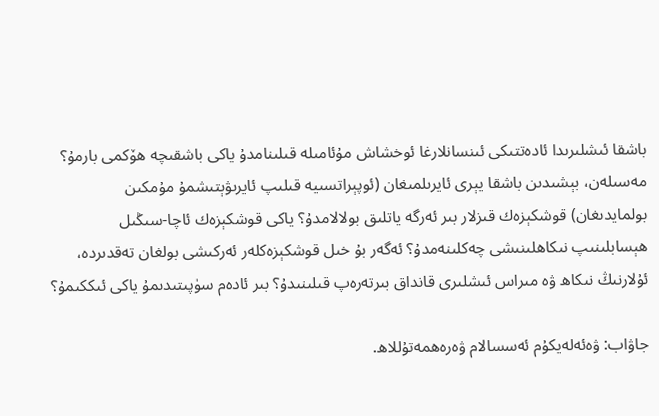باشقا ئىشلىرىدا ئادەتتىكى ئىنسانلارغا ئوخشاش مۇئامىلە قىلىنامدۇ ياكى باشقىچە ھۆكمى بارمۇ؟ مەسىلەن، بېشىدىن باشقا يېرى ئايرىلمىغان (ئوپېراتسىيە قىلىپ ئايرىۋېتىشمۇ مۇمكىن بولمايدىغان) قوشكېزەك قىزلار بىر ئەرگە ياتلىق بولالامدۇ؟ ياكى قوشكېزەك ئاچا-سىڭىل ھېسابلىنىپ نىكاھلىنىشى چەكلىنەمدۇ؟ ئەگەر بۇ خىل قوشكېزەكلەر ئەركىشى بولغان تەقدىردە، ئۇلارنىڭ نىكاھ ۋە مىراس ئىشلىرى قانداق بىرتەرەپ قىلىنىدۇ؟ بىر ئادەم سۈپىتىدىمۇ ياكى ئىككىمۇ؟

جاۋاب: ۋەئەلەيكۇم ئەسسالام ۋەرەھمەتۇللاھ.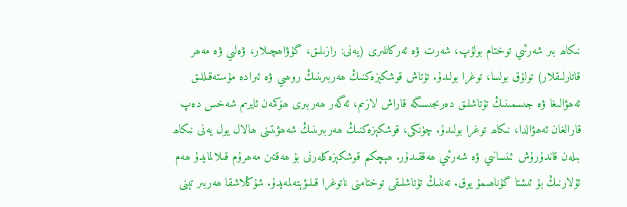نىكاھ بىر شەرئىي توختام بولۇپ، شەرت ۋە ئەركانلىرى (يەنى: رازىلىق، گۇۋاھچىلار، ۋەلىي ۋە مەھر قاتارلىقلار) تولۇق بولسا، توغرا بولىدۇ. تۇتاش قوشكېزەكنىڭ ھەربىرىنىڭ روھىي ۋە ئىرادە مۇستەقىللىق ئەھۋالىغا ۋە جىسمىنىڭ تۇتاشلىق دەرىجىسىگە قاراش لازىم، ئەگەر ھەربىرى ھۆكمەن ئايرىم شەخس دەپ قارالغان ئەھۋالدا، نىكاھ توغرا بولىدۇ. چۈنكى، قوشكېزەكنىڭ ھەربىرىنىڭ شەھۋىتىنى ھالال يول يەنى نىكاھ بىلەن قاندۇرۇش ئىنسانىي ۋە شەرئىي ھەققىدۇر. ھېچكىم قوشكېزەكلەرنى بۇ ھەقتىن مەھرۇم قىلالمايدۇ ھەم ئۇلارنىڭ بۇ ئىشتا گۇناھىمۇ يوق. تەننىڭ تۇتاشلىقى توختامنى ناتوغرا قىلىۋېتەلمەيدۇ. شۇڭلاشقا ھەربىر تېنى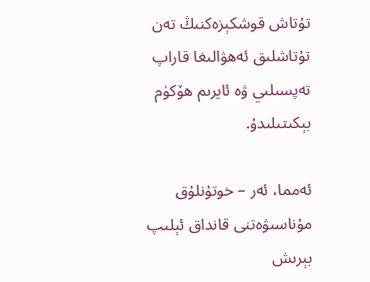تۇتاش قوشكېزەكنىڭ تەن تۇتاشلىق ئەھۋالىغا قاراپ تەپسىلىي ۋە ئايرىم ھۆكۈم بېكىتىلىدۇ.

ئەمما، ئەر – خوتۇنلۇق مۇناسىۋەتنى قانداق ئېلىپ بېرىش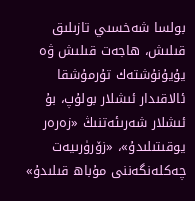بولسا شەخسىي تازىلىق قىلىش، ھاجەت قىلىش ۋە يۇيۇنۇشتەك تۇرمۇشقا ئالاقىدار ئىشلار بولۇپ، بۇ ئىشلار شەرىئەتنىڭ «زەرەر يوقىتىلىدۇ»، «زۆرۈرىيەت چەكلەنگەننى مۇباھ قىلىدۇ»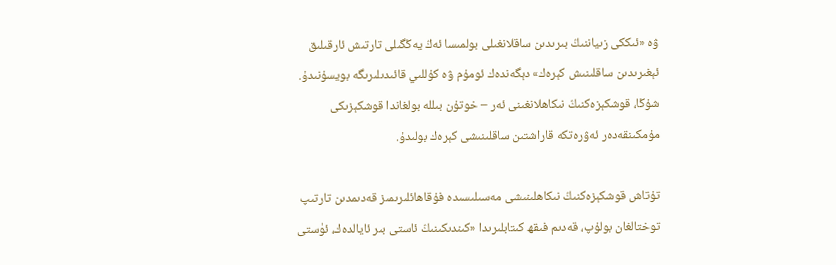ۋە «ئىككى زىياننىڭ بىرىدىن ساقلانغىلى بولمىسا ئەڭ يەڭگىلى تارتىش ئارقىلىق ئېغىرىدىن ساقلىنىش كېرەك» دېگەندەك ئومۇم ۋە كۇللىي قائىدىلىرىگە بويسۇنىدۇ. شۇڭا، قوشكېزەكنىڭ نىكاھلانغىنى ئەر – خوتۇن بىللە بولغاندا قوشكېزىكى مۇمكىنقەدەر ئەۋرەتكە قاراشتىن ساقلىنىشى كېرەك بولىدۇ.

تۇتاش قوشكېزەكنىڭ نىكاھلىنىشى مەسىلىسىدە فۇقاھائلىرىمىز قەدىمدىن تارتىپ توختالغان بولۇپ، قەدىم فىقھ كىتابلىرىدا «كىندىكىنىڭ ئاستى بىر ئايالدەك، ئۈستى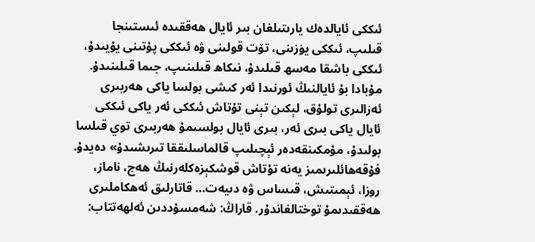ئىككى ئايالدەك يارىتىلغان بىر ئايال ھەققىدە ئىستىنجا قىلىپ، ئىككى يۈزىنى، تۆت قولىنى ۋە ئىككى پۇتىنى يۇيىدۇ، ئىككى باشقا مەسھ قىلىدۇ، نىكاھ قىلىنىپ، جىما قىلىنىدۇ. مۇبادا بۇ ئايالنىڭ ئورنىدا ئەر كىشى بولسا ياكى ھەربىرى ئەزالىرى تولۇق، لېكىن تېنى تۇتاش ئىككى ئەر ياكى ئىككى ئايال ياكى بىرى ئەر، بىرى ئايال بولسىمۇ ھەربىرى توي قىلسا بولىدۇ، مۇمكىنقەدەر ئېچىلىپ قالماسلىققا تىرىشىدۇ» دەيدۇ. فۇقەھائلىرىمىز يەنە تۇتاش قوشكېزەكلەرنىڭ ھەج، ناماز، روزا، ئېمىتىش، قىساس ۋە دىيەت… قاتارلىق ئەھكاملىرى ھەققىدىمۇ توختالغاندۇر. قاراڭ: شەمسۇددىن ئەلھەتتاب: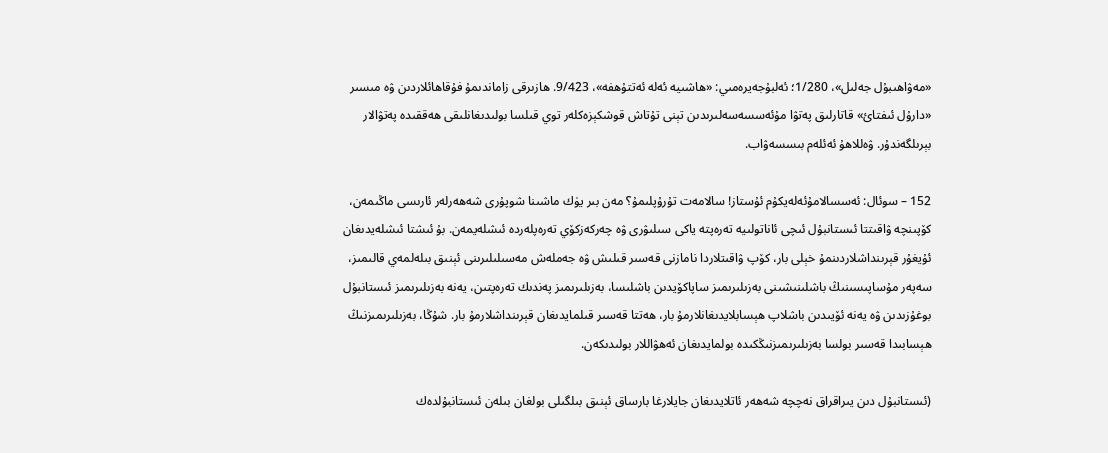«مەۋاھىبۇل جەلىل»، 1/280؛ ئەلبۇجەيرەمىي: «ھاشىيە ئەلە ئەتتۇھفە»، 9/423. ھازىرقى زاماندىمۇ فۇقاھائلاردىن ۋە مىسىر «دارۇل ئىفتائ» قاتارلىق پەتۋا مۇئەسسەسەلىرىدىن تېنى تۇتاش قوشكېزەكلەر توي قىلسا بولىدىغانلىقى ھەققىدە پەتۋالار بېرىلگەندۇر. ۋەللاھۇ ئەئلەم بىسسەۋاب.

152 – سوئال: ئەسسالامۇئەلەيكۇم ئۇستاز! سالامەت تۇرۇپلىمۇ؟ مەن بىر يۈك ماشىنا شوپۇرى شەھەرلەر ئارىسى ماڭىمەن، كۆپىنچە ۋاقىتتا ئىستانبۇل ئىچى ئاناتولىيە تەرەپتە ياكى سىلىۋرى ۋە چەركەزكۆي تەرەپلەردە ئىشلەيمەن. بۇ ئىشتا ئىشلەيدىغان ئۇيغۇر قېرىنداشلاردىنمۇ خېلى بار، كۆپ ۋاقىتلاردا نامازنى قەسىر قىلىش ۋە جەملەش مەسىلىلىرىنى ئېنىق بىلەلمەي قالىمىز، سەپەر مۇساپىسىنىڭ باشلىنىشىنى بەزىلىرىمىز ساپاكۆيدىن باشلىسا، بەزىلىرىمىز پەندىك تەرەپتىن، يەنە بەزىلىرىمىز ئىستانبۇل بوغۇزىدىن ۋە يەنە ئۆيىدىن باشلاپ ھېسابلايدىغانلارمۇ بار، ھەتتا قەسىر قىلمايدىغان قېرىنداشلارمۇ بار. شۇڭا، بەزىلىرىمىزنىڭ ھېسابىدا قەسىر بولسا بەزىلىرىمىزنىڭكىدە بولمايدىغان ئەھۋاللار بولىدىكەن.

(ئىستانبۇل دىن يىراقراق نەچچە شەھەر ئاتلايدىغان جايلارغا بارساق ئېنىق بىلگىلى بولغان بىلەن ئىستانبۇلدەك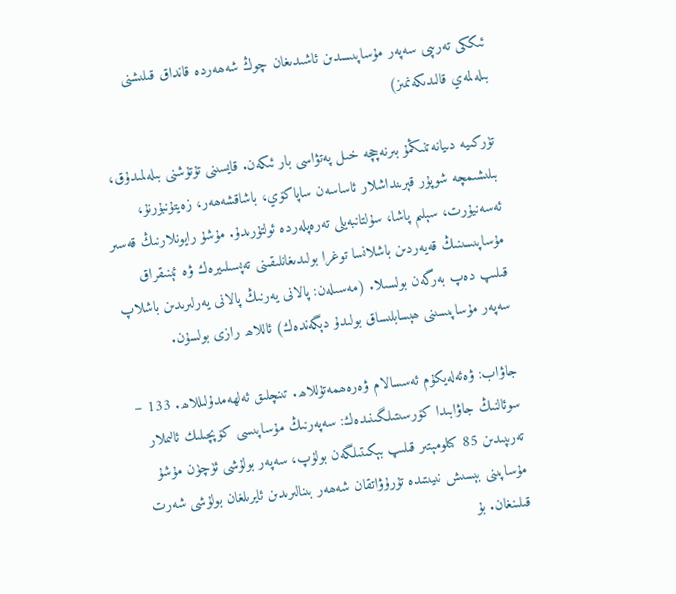ئىككى تەرىپى سەپەر مۇساپىسىدىن ئاشىدىغان چوڭ شەھەردە قانداق قىلىشنى بىلەلمەي قالىدىكەنمىز)

تۈركىيە دىيانەتنىڭمۇ بىرنەچچە خىل پەتۋاسى بار ئىكەن. قايسىنى تۇتۇشنى بىلەلمىدۇق، بىلىشىمچە شوپۇر قېرىنداشلار ئاساسەن ساپاكۆي، باشاقشەھەر، زەيتۇنبۇرنۇ، ئەسەنيۇرت، سېلىم پاشا، سۇلتانبەيلى تەرەپلەردە ئولتۇرىدۇ. مۇشۇ رايونلارنىڭ قەسىر مۇساپىسىنىڭ قەيەردىن باشلانسا توغرا بولىدىغانلىقىنى تەپسىلىيرەك ۋە ئېنىقراق قىلىپ دەپ بەرگەن بولسىلا. (مەسىلەن: پالانى يەرنىڭ پالانى يەرلىرىدىن باشلاپ سەپەر مۇساپىسىنى ھېسابلىساق بولىدۇ دېگەندەك) ئاللاھ رازى بولسۇن.

جاۋاب: ۋەئەلەيكۇم ئەسسالام ۋەرەھمەتۇللاھ. تىنچلىق ئەلھەمدۇلىللاھ. 133 – سوئالنىڭ جاۋابىدا كۆرسىتىلگىنىدەك: سەپەرنىڭ مۇساپىسى كۆپچىلىك ئالىملار تەرىپىدىن 85 كىلومېتىر قىلىپ بېكىتىلگەن بولۇپ، سەپەر بولۇشى ئۈچۈن مۇشۇ مۇساپىنى بېسىش نىيىتىدە تۇرۇۋاتقان شەھەر بىنالىرىدىن ئايرىلغان بولۇشى شەرت قىلىنغان. بۇ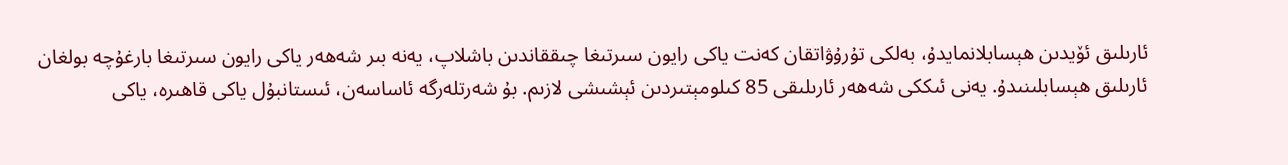ئارىلىق ئۆيدىن ھېسابلانمايدۇ، بەلكى تۇرۇۋاتقان كەنت ياكى رايون سىرتىغا چىققاندىن باشلاپ، يەنە بىر شەھەر ياكى رايون سىرتىغا بارغۇچە بولغان ئارىلىق ھېسابلىنىدۇ. يەنى ئىككى شەھەر ئارىلىقى 85 كىلومېتىردىن ئېشىشى لازىم. بۇ شەرتلەرگە ئاساسەن، ئىستانبۇل ياكى قاھىرە، ياكى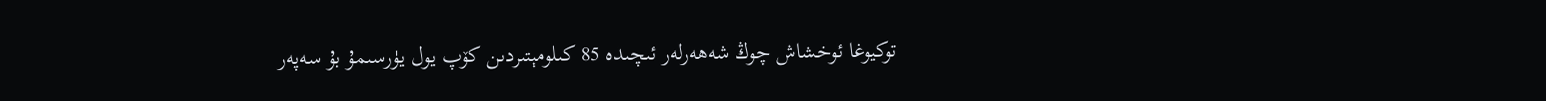توكيوغا ئوخشاش چوڭ شەھەرلەر ئىچىدە 85 كىلومېتىردىن كۆپ يول يۈرسىمۇ بۇ سەپەر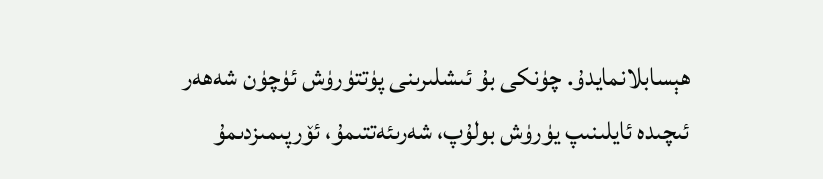ھېسابلانمايدۇ. چۈنكى بۇ ئىشلىرىنى پۈتتۈرۈش ئۈچۈن شەھەر ئىچىدە ئايلىنىپ يۈرۈش بولۇپ، شەرىئەتتىمۇ، ئۆرپىمىزدىمۇ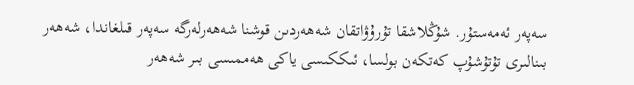سەپەر ئەمەستۇر. شۇڭلاشقا تۇرۇۋاتقان شەھەردىن قوشنا شەھەرلەرگە سەپەر قىلغاندا، شەھەر بىنالىرى تۇتۇشۇپ كەتكەن بولسا، ئىككىسى ياكى ھەممىسى بىر شەھەر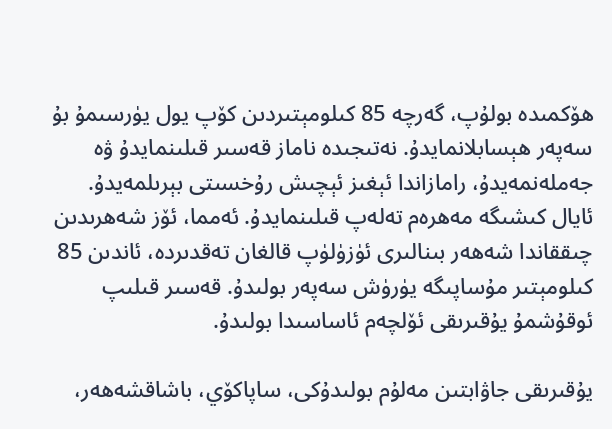ھۆكمىدە بولۇپ، گەرچە 85 كىلومېتىردىن كۆپ يول يۈرسىمۇ بۇ سەپەر ھېسابلانمايدۇ. نەتىجىدە ناماز قەسىر قىلىنمايدۇ ۋە جەملەنمەيدۇ، رامازاندا ئېغىز ئېچىش رۇخسىتى بېرىلمەيدۇ. ئايال كىشىگە مەھرەم تەلەپ قىلىنمايدۇ. ئەمما، ئۆز شەھرىدىن چىققاندا شەھەر بىنالىرى ئۈزۈلۈپ قالغان تەقدىردە، ئاندىن 85 كىلومېتىر مۇساپىگە يۈرۈش سەپەر بولىدۇ. قەسىر قىلىپ ئوقۇشمۇ يۇقىرىقى ئۆلچەم ئاساسىدا بولىدۇ.

يۇقىرىقى جاۋابتىن مەلۇم بولىدۇكى، ساپاكۆي، باشاقشەھەر،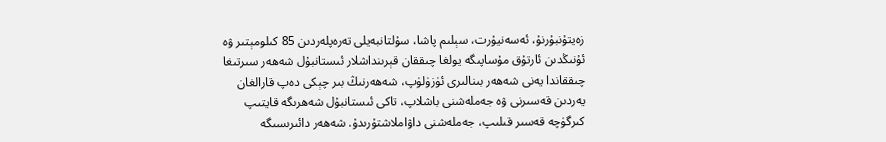زەيتۇنبۇرنۇ، ئەسەنيۇرت، سېلىم پاشا، سۇلتانبەيلى تەرەپلەردىن 85 كىلومېتىر ۋە ئۇنىڭدىن ئارتۇق مۇساپىگە يولغا چىققان قېرىنداشلار ئىستانبۇل شەھەر سىرتىغا چىققاندا يەنى شەھەر بىنالىرى ئۈزۈلۈپ، شەھەرنىڭ بىر چېكى دەپ قارالغان يەردىن قەسىرنى ۋە جەملەشنى باشلاپ، تاكى ئىستانبۇل شەھرىگە قايتىپ كىرگۈچە قەسىر قىلىپ، جەملەشنى داۋاملاشتۇرىدۇ. شەھەر دائىرىسىگە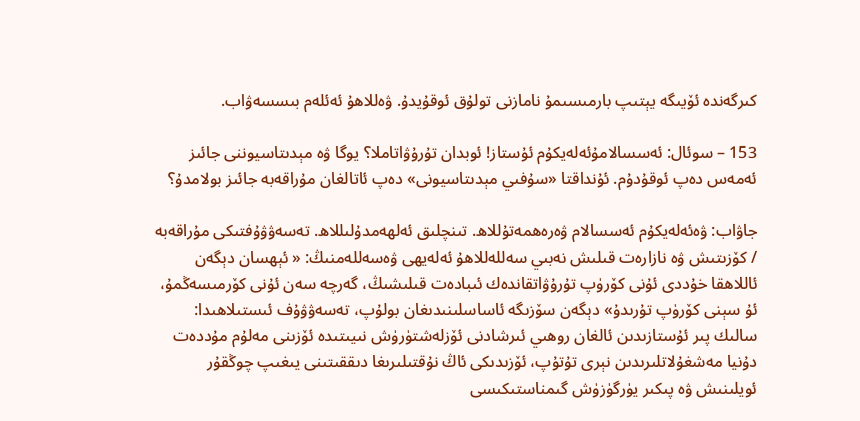كىرگەندە ئۆيىگە يېتىپ بارمىسىمۇ نامازنى تولۇق ئوقۇيدۇ. ۋەللاھۇ ئەئلەم بىسسەۋاب.

153 – سوئال: ئەسسالامۇئەلەيكۇم ئۇستاز! ئوبدان تۇرۇۋاتاملا؟ يوگا ۋە مېدىتاسيوننى جائىز ئەمەس دەپ ئوقۇدۇم. ئۇنداقتا «سۇفىي مېدىتاسيونى» دەپ ئاتالغان مۇراقەبە جائىز بولامدۇ؟

جاۋاب: ۋەئەلەيكۇم ئەسسالام ۋەرەھمەتۇللاھ. تىنچلىق ئەلھەمدۇلىللاھ. تەسەۋۋۇفتىكى مۇراقەبە / كۆزىتىش ۋە نازارەت قىلىش نەبىي سەللەللاھۇ ئەلەيھى ۋەسەللەمنىڭ: « ئېھسان دېگەن ئاللاھقا خۇددى ئۇنى كۆرۈپ تۇرۇۋاتقاندەك ئىبادەت قىلىشىڭ، گەرچە سەن ئۇنى كۆرمىسەڭمۇ، ئۇ سېنى كۆرۈپ تۇرىدۇ» دېگەن سۆزىگە ئاساسلىنىدىغان بولۇپ، تەسەۋۋۇف ئىستىلاھىدا: سالىك پىر ئۇستازىدىن ئالغان روھىي ئىرشادنى ئۆزلەشتۈرۈش نىيىتىدە ئۆزىنى مەلۇم مۇددەت دۇنيا مەشغۇلاتلىرىدىن نېرى تۇتۇپ، ئۆزىدىكى ئاڭ نۇقتىلىرىغا دىققىتىنى يىغىپ چوڭقۇر ئويلىنىش ۋە پىكىر يۈرگۈزۈش گىمناستىكىسى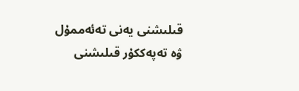قىلىشنى يەنى تەئەممۇل ۋە تەپەككۇر قىلىشنى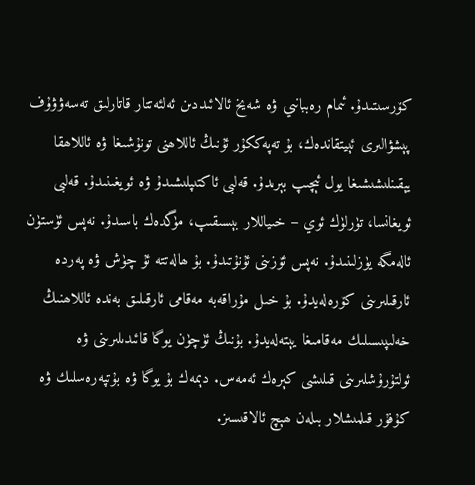كۆرسىتىدۇ. ئىمام رەببانىي ۋە شەيخ ئالائىددىن ئەلئەتتار قاتارلىق تەسەۋۋۇف پېشۋالىرى ئېيتقاندەك، بۇ تەپەككۇر ئۇنىڭ ئاللاھنى تونۇشىغا ۋە ئاللاھقا يېقىنلىشىشىغا يول ئېچىپ بېرىدۇ. قەلبى ئاكتىپلىشىدۇ ۋە ئويغىنىدۇ. قەلبى ئويغانسا، تۈرلۈك ئوي – خىياللار بېسىقىپ، مۈگدەك باسىدۇ. نەپس ئۈستۈن ئالەمگە يۈزلىنىدۇ. نەپس ئۆزىنى ئۇنۇتىدۇ. بۇ ھالەتتە ئۇ چۈش ۋە پەردە ئارقىلىرىنى كۆرەلەيدۇ. بۇ خىل مۇراقەبە مەقامى ئارقىلىق بەندە ئاللاھنىڭ خەلىپىسىلىك مەقامىغا يېتەلەيدۇ. بۇنىڭ ئۈچۈن يوگا قائىدىلىرىنى ۋە ئولتۇرۇشلىرىنى قىلىشى كېرەك ئەمەس. دېمەك بۇ يوگا ۋە بۇتپەرەسلىك ۋە كۇفۇر قىلمىشلار بىلەن ھېچ ئالاقىسىز.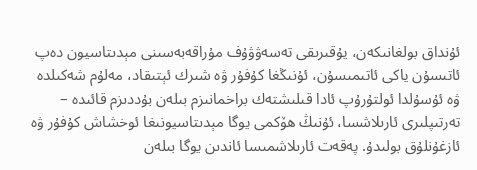ئۇنداق بولغانىكەن، يۇقىرىقى تەسەۋۋۇف مۇراقەبەسىنى مېدىتاسيون دەپ ئاتىسۇن ياكى ئاتىمىسۇن، ئۇنىڭغا كۇفۇر ۋە شىرك ئېتىقاد، مەلۇم شەكىلدە ۋە ئۇسۇلدا ئولتۇرۇپ ئادا قىلىشتەك براخمانىزم بىلەن بۇددىزم قائىدە – تەرتىپلىرى ئارىلاشسا، ئۇنىڭ ھۆكمى يوگا مېدىتاسيونىغا ئوخشاش كۇفۇر ۋە ئازغۇنلۇق بولىدۇ. پەقەت ئارىلاشمىسا ئاندىن يوگا بىلەن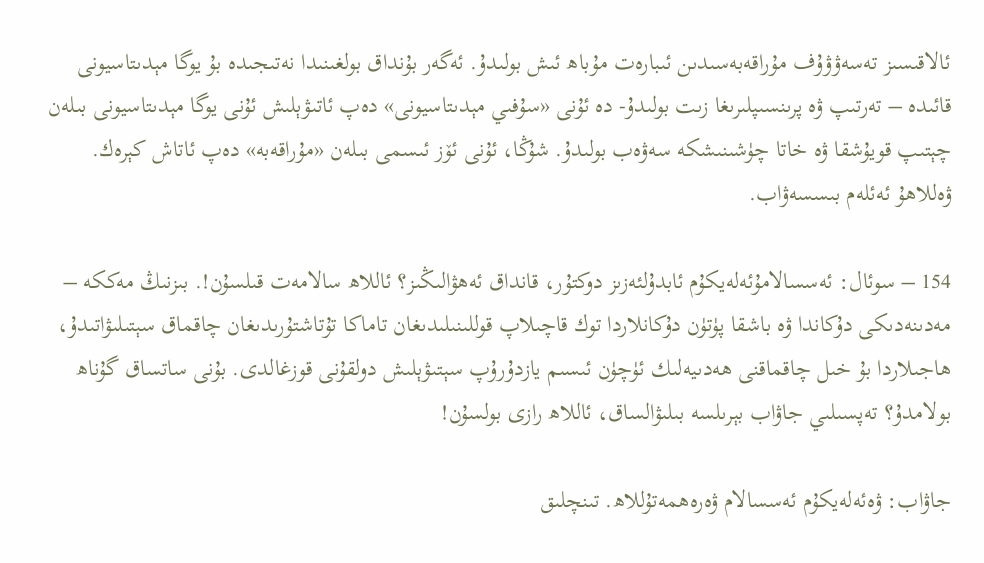ئالاقىسىز تەسەۋۋۇف مۇراقەبەسىدىن ئىبارەت مۇباھ ئىش بولىدۇ. ئەگەر بۇنداق بولغىنىدا نەتىجىدە بۇ يوگا مېدىتاسيونى قائىدە – تەرتىپ ۋە پرىنسىپلىرىغا زىت بولىدۇ- دە ئۇنى «سۇفىي مېدىتاسيونى» دەپ ئاتىۋېلىش ئۇنى يوگا مېدىتاسيونى بىلەن چېتىپ قويۇشقا ۋە خاتا چۈشىنىشكە سەۋەب بولىدۇ. شۇڭا، ئۇنى ئۆز ئىسمى بىلەن «مۇراقەبە» دەپ ئاتاش كېرەك. ۋەللاھۇ ئەئلەم بىسسەۋاب.

154 – سوئال: ئەسسالامۇئەلەيكۇم ئابدۇلئەزىز دوكتۇر، قانداق ئەھۋالىڭىز؟ ئاللاھ سالامەت قىلسۇن!. بىزنىڭ مەككە – مەدىنەدىكى دۇكاندا ۋە باشقا پۈتۈن دۇكانلاردا توك قاچىلاپ قوللىنىلىدىغان تاماكا تۇتاشتۇرىدىغان چاقماق سېتىلىۋاتىدۇ، ھاجىلاردا بۇ خىل چاقماقنى ھەدىيەلىك ئۈچۈن ئىسىم يازدۇرۇپ سېتىۋېلىش دولقۇنى قوزغالدى. بۇنى ساتساق گۇناھ بولامدۇ؟ تەپسىلىي جاۋاب بېرىلسە بىلىۋالساق، ئاللاھ رازى بولسۇن!

جاۋاب: ۋەئەلەيكۇم ئەسسالام ۋەرەھمەتۇللاھ. تىنچلىق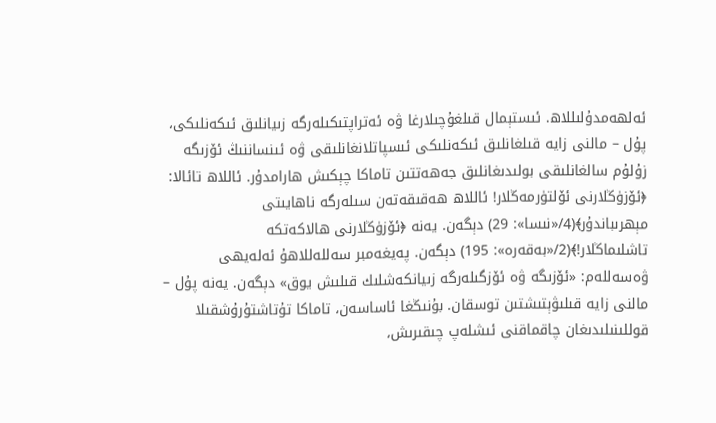ئەلھەمدۇلىللاھ. ئىستېمال قىلغۇچىلارغا ۋە ئەتراپتىكىلەرگە زىيانلىق ئىكەنلىكى، پۇل – مالنى زايە قىلغانلىق ئىكەنلىكى ئىسپاتلانغانلىقى ۋە ئىنساننىڭ ئۆزىگە زۇلۇم سالغانلىقى بولىدىغانلىق جەھەتتىن تاماكا چېكىش ھارامدۇر. ئاللاھ تائالا: ﴿ئۆزۈڭلارنى ئۆلتۈرمەڭلار! ئاللاھ ھەقىقەتەن سىلەرگە ناھايىتى مېھرىباندۇر﴾(4/«نىسا»: 29) دېگەن. يەنە ﴿ئۆزۈڭلارنى ھالاكەتكە تاشلىماڭلار!﴾(2/«بەقەرە»: 195) دېگەن. پەيغەمبر سەللەللاھۇ ئەلەيھى ۋەسەللەم: «ئۆزىگە ۋە ئۆزگىلەرگە زىيانكەشلىك قىلىش يوق» دېگەن. يەنە پۇل – مالنى زايە قىلىۋېتىشتىن توسقان. بۇنىڭغا ئاساسەن، تاماكا تۇتاشتۇرۇشقىلا قوللىنىلىدىغان چاقماقنى ئىشلەپ چىقىرىش،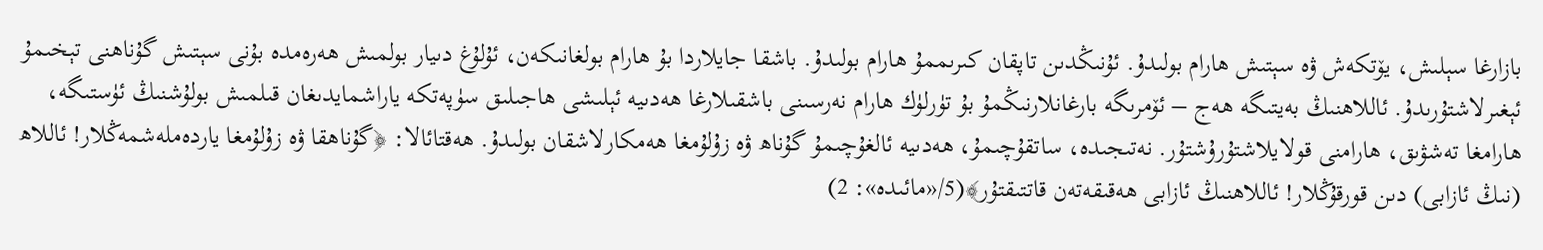بازارغا سېلىش، يۆتكەش ۋە سېتىش ھارام بولىدۇ. ئۇنىڭدىن تاپقان كىرىممۇ ھارام بولىدۇ. باشقا جايلاردا بۇ ھارام بولغانىكەن، ئۇلۇغ دىيار بولمىش ھەرەمدە بۇنى سېتىش گۇناھنى تېخىمۇ ئېغىرلاشتۇرىدۇ. ئاللاھنىڭ بەيتىگە ھەج – ئۆمرىگە بارغانلارنىڭمۇ بۇ تۈرلۈك ھارام نەرسىنى باشقىلارغا ھەدىيە ئېلىشى ھاجىلىق سۈپەتكە ياراشمايدىغان قىلمىش بولۇشنىڭ ئۈستىگە، ھارامغا تەشۋىق، ھارامنى قولايلاشتۇرۇشتۇر. نەتىجىدە، ساتقۇچىمۇ، ھەدىيە ئالغۇچىمۇ گۇناھ ۋە زۇلۇمغا ھەمكارلاشقان بولىدۇ. ھەقتائالا: ﴿گۇناھقا ۋە زۇلۇمغا ياردەملەشمەڭلار! ئاللاھ (نىڭ ئازابى) دىن قورقۇڭلار! ئاللاھنىڭ ئازابى ھەقىقەتەن قاتتىقتۇر﴾(5/«مائىدە»: 2)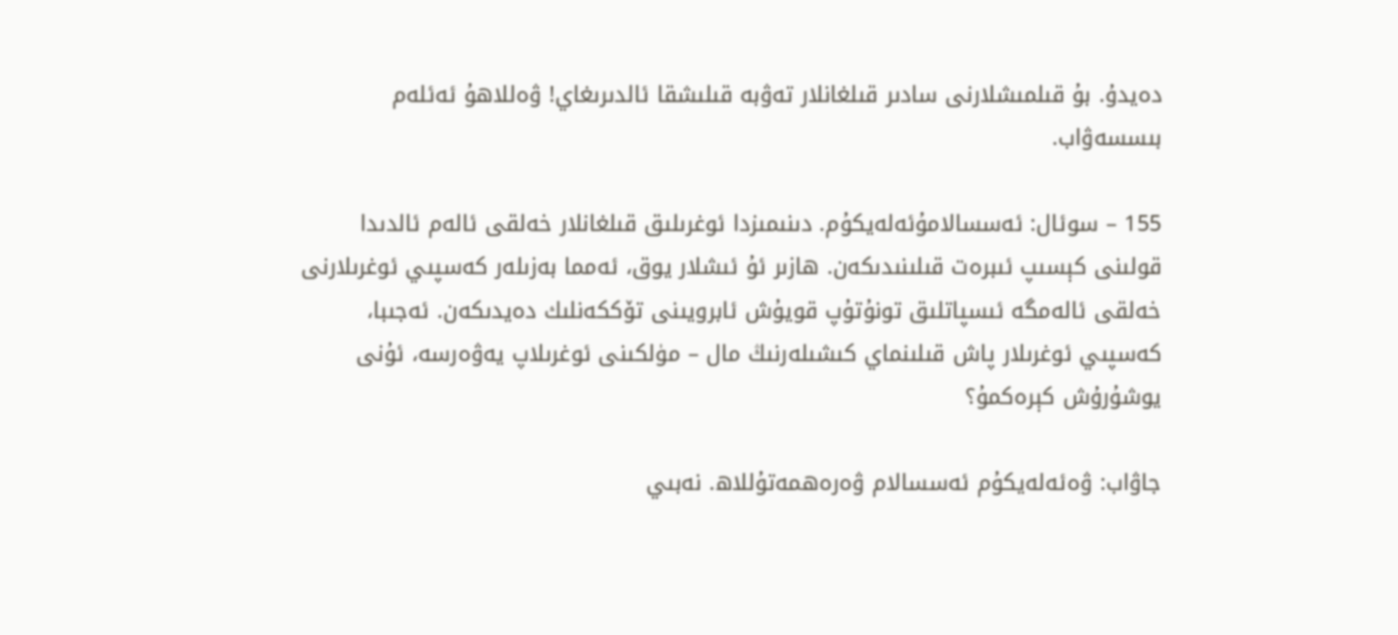دەيدۇ. بۇ قىلمىشلارنى سادىر قىلغانلار تەۋبە قىلىشقا ئالدىرىغاي! ۋەللاھۇ ئەئلەم بىسسەۋاب.

155 – سوئال: ئەسسالامۇئەلەيكۇم. دىنىمىزدا ئوغرىلىق قىلغانلار خەلقى ئالەم ئالدىدا قولىنى كېسىپ ئىبرەت قىلىنىدىكەن. ھازىر ئۇ ئىشلار يوق، ئەمما بەزىلەر كەسپىي ئوغرىلارنى خەلقى ئالەمگە ئىسپاتلىق تونۇتۇپ قويۇش ئابرويىنى تۆككەنلىك دەيدىكەن. ئەجىبا، كەسپىي ئوغرىلار پاش قىلىنماي كىشىلەرنىڭ مال – مۈلكىنى ئوغرىلاپ يەۋەرسە، ئۇنى يوشۇرۇش كېرەكمۇ؟

جاۋاب: ۋەئەلەيكۇم ئەسسالام ۋەرەھمەتۇللاھ. نەبىي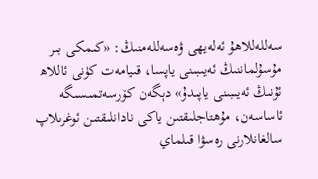سەللەللاھۇ ئەلەيھى ۋەسەللەمنىڭ: «كىمكى بىر مۇسۇلماننىڭ ئەيىبىنى ياپسا، قىيامەت كۈنى ئاللاھ ئۇنىڭ ئەيىبىنى ياپىدۇ» دېگەن كۆرسەتمىسىگە ئاساسەن، مۇھتاجلىقتىن ياكى نادانلىقتىن ئوغرىلاپ سالغانلارنى رەسۋا قىلماي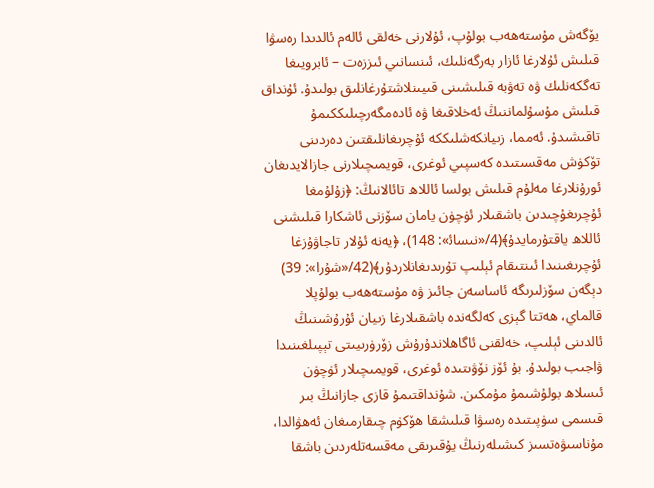يۆگەش مۇستەھەب بولۇپ، ئۇلارنى خەلقى ئالەم ئالدىدا رەسۋا قىلىش ئۇلارغا ئازار بەرگەنلىك، ئىنسانىي ئىززەت – ئابرويىغا تەگكەنلىك ۋە تەۋبە قىلىشىنى قىيىنلاشتۇرغانلىق بولىدۇ. ئۇنداق قىلىش مۇسۇلماننىڭ ئەخلاقىغا ۋە ئادەمگەرچىلىككىمۇ تاقىشىدۇ. ئەمما، زىيانكەشلىككە ئۇچرىغانلىقتىن دەردىنى تۆكۈش مەقسىتىدە كەسپىي ئوغرى، قويمىچىلارنى جازالايدىغان ئورۇنلارغا مەلۇم قىلىش بولسا ئاللاھ تائالانىڭ: ﴿زۇلۇمغا ئۇچرىغۇچىدىن باشقىلار ئۈچۈن يامان سۆزنى ئاشكارا قىلىشنى ئاللاھ ياقتۇرمايدۇ﴾(4/«نىسائ‍»: 148)، ﴿يەنە ئۇلار تاجاۋۇزغا ئۇچرىغىنىدا ئىنتىقام ئېلىپ تۇرىدىغانلاردۇر﴾(42/«شۇرا»: 39) دېگەن سۆزلىرىگە ئاساسەن جائىز ۋە مۇستەھەب بولۇپلا قالماي، ھەتتا گېزى كەلگەندە باشقىلارغا زىيان ئۇرۇشىنىڭ ئالدىنى ئېلىپ، خەلقنى ئاگاھلاندۇرۇش زۆرۈرىيىتى تېپىلغىنىدا ۋاجىب بولىدۇ. بۇ ئۆز نۆۋىتىدە ئوغرى، قويمىچىلار ئۈچۈن ئىسلاھ بولۇشىمۇ مۇمكىن. شۇنداقتىمۇ قازى جازانىڭ بىر قىسمى سۈپىتىدە رەسۋا قىلىشقا ھۆكۈم چىقارمىغان ئەھۋالدا، مۇناسىۋەتسىز كىشىلەرنىڭ يۇقىرىقى مەقسەتلەردىن باشقا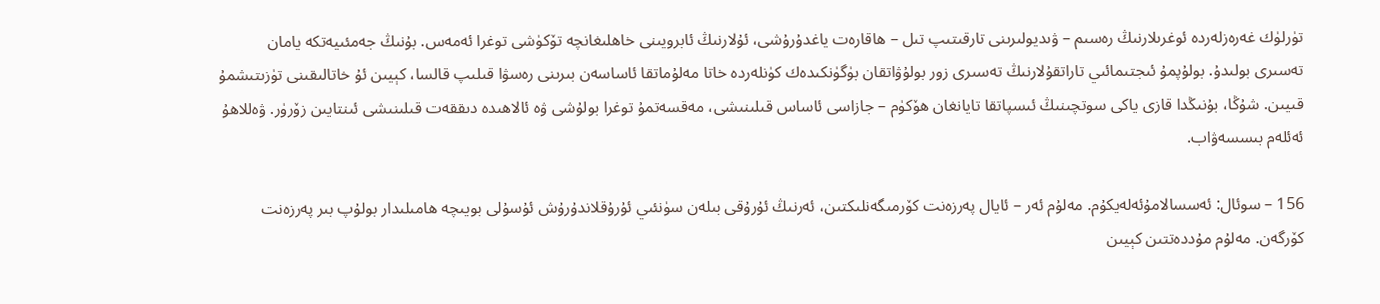تۈرلۈك غەرەزلەردە ئوغرىلارنىڭ رەسىم – ۋىديولىرىنى تارقىتىپ تىل – ھاقارەت ياغدۇرۇشى، ئۇلارنىڭ ئابرويىنى خاھلىغانچە تۆكۈشى توغرا ئەمەس. بۇنىڭ جەمئىيەتكە يامان تەسىرى بولىدۇ. بولۇپمۇ ئىجتىمائىي تاراتقۇلارنىڭ تەسىرى زور بولۇۋاتقان بۈگۈنكىدەك كۈنلەردە خاتا مەلۇماتقا ئاساسەن بىرىنى رەسۋا قىلىپ قالسا، كېيىن ئۇ خاتالىقىنى تۈزىتىشمۇ قىيىن. شۇڭا، بۇنىڭدا قازى ياكى سوتچىنىڭ ئىسپاتقا تايانغان ھۆكۈم – جازاسى ئاساس قىلىنىشى، مەقسەتمۇ توغرا بولۇشى ۋە ئالاھىدە دىققەت قىلىنىشى ئىنتايىن زۆرۈر. ۋەللاھۇ ئەئلەم بىسسەۋاب.

156 – سوئال: ئەسسالامۇئەلەيكۇم. مەلۇم ئەر – ئايال پەرزەنت كۆرمىگەنلىكتىن، ئەرنىڭ ئۇرۇقى بىلەن سۈنئىي ئۇرۇقلاندۇرۇش ئۇسۇلى بويىچە ھامىلىدار بولۇپ بىر پەرزەنت كۆرگەن. مەلۇم مۇددەتتىن كېيىن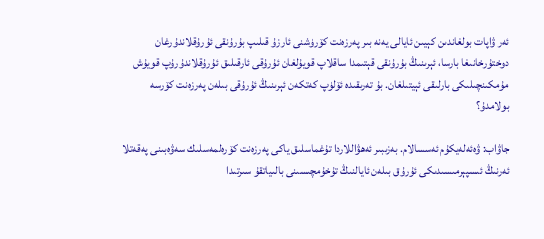ئەر ۋاپات بولغاندىن كېيىن ئايالى يەنە بىر پەرزەنت كۆرۈشنى ئارزۇ قىلىپ بۇرۇنقى ئۇرۇقلاندۇرغان دوختۇرخانىغا بارسا، ئېرىنىڭ بۇرۇنقى قېتىمدا ساقلاپ قويۇلغان ئۇرۇقى ئارقىلىق ئۇرۇقلاندۇرۇپ قويۇش مۇمكىنچىلىكى بارلىقى ئېيتىلغان. بۇ تەرىقىدە ئۆلۈپ كەتكەن ئېرىنىڭ ئۇرۇقى بىلەن پەرزەنت كۆرسە بولامدۇ؟

جاۋاب: ۋەئەلەيكۇم ئەسسالام. بەزىبىر ئەھۋاللاردا تۇغماسلىق ياكى پەرزەنت كۆرەلمەسلىك سەۋەبىنى پەقەتلا ئەرنىڭ ئىسپېرمىسىدىكى ئۇرۇق بىلەن ئايالنىڭ تۇخۇمچىسىنى بالىياتقۇ سىرتىدا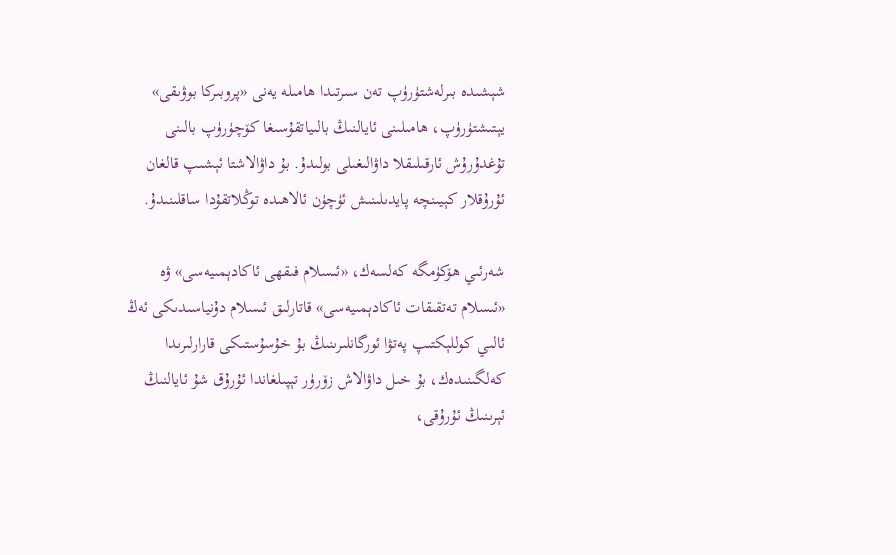شېشىدە بىرلەشتۈرۈپ تەن سىرتىدا ھامىلە يەنى «پروبىركا بوۋىقى» يېتىشتۈرۈپ، ھامىلىنى ئايالنىڭ بالىياتقۇسىغا كۆچۈرۈپ بالىنى تۇغدۇرۇش ئارقىلىقلا داۋالىغىلى بولىدۇ. بۇ داۋالاشتا ئېشىپ قالغان ئۇرۇقلار كېيىنچە پايدىلىنىش ئۈچۈن ئالاھىدە توڭلاتقۇدا ساقلىنىدۇ.

شەرئىي ھۆكۈمگە كەلسەك، «ئىسلام فىقھى ئاكادېمىيەسى» ۋە «ئىسلام تەتقىقات ئاكادېمىيەسى» قاتارلىق ئىسلام دۇنياسىدىكى ئەڭ ئالىي كوللېكتىپ پەتۋا ئورگانلىرىنىڭ بۇ خۇسۇستىكى قارارلىرىدا كەلگىنىدەك، بۇ خىل داۋالاش زۆرۈر تېپىلغاندا ئۇرۇق شۇ ئايالنىڭ ئېرىنىڭ ئۇرۇقى،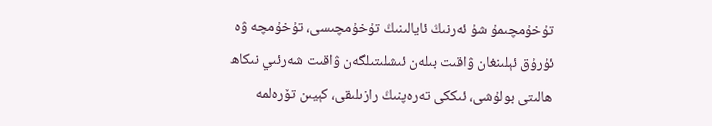تۇخۇمچىمۇ شۇ ئەرنىڭ ئايالىنىڭ تۇخۇمچىسى، تۇخۇمچە ۋە ئۇرۇق ئېلىنغان ۋاقىت بىلەن ئىشلىتىلگەن ۋاقىت شەرئىي نىكاھ ھالىتى بولۇشى، ئىككى تەرەپنىڭ رازىلىقى، كېيىن تۆرەلمە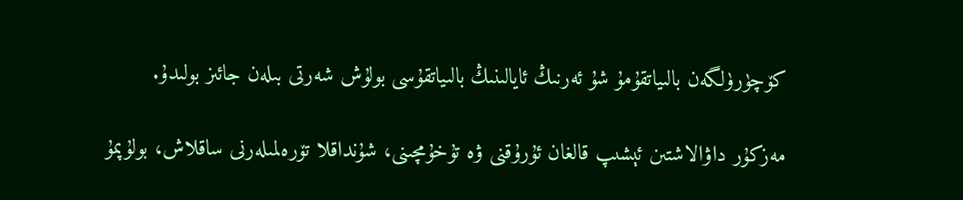كۆچۈرۈلگەن بالىياتقۇمۇ شۇ ئەرنىڭ ئايالىنىڭ بالىياتقۇسى بولۇش شەرتى بىلەن جائىز بولىدۇ.

مەزكۇر داۋالاشتىن ئېشىپ قالغان ئۇرۇقنى ۋە تۇخۇمچىنى، شۇنداقلا تۆرەلمىلەرنى ساقلاش، بولۇپمۇ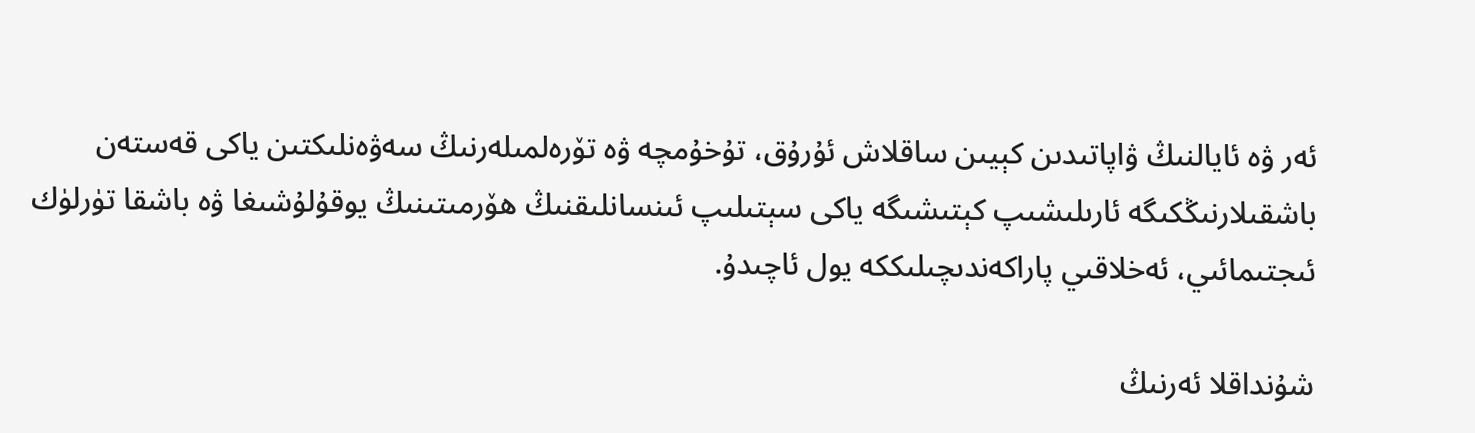ئەر ۋە ئايالنىڭ ۋاپاتىدىن كېيىن ساقلاش ئۇرۇق، تۇخۇمچە ۋە تۆرەلمىلەرنىڭ سەۋەنلىكتىن ياكى قەستەن باشقىلارنىڭكىگە ئارىلىشىپ كېتىشىگە ياكى سېتىلىپ ئىنسانلىقنىڭ ھۆرمىتىنىڭ يوقۇلۇشىغا ۋە باشقا تۈرلۈك ئىجتىمائىي، ئەخلاقىي پاراكەندىچىلىككە يول ئاچىدۇ.

شۇنداقلا ئەرنىڭ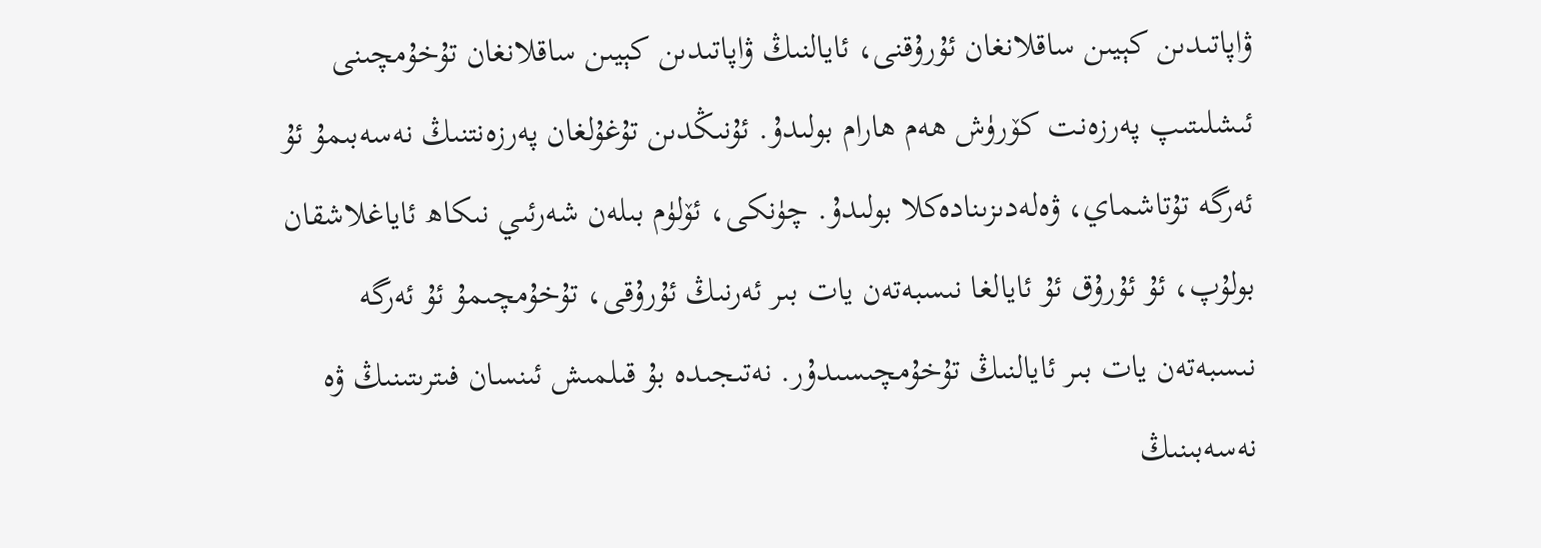ۋاپاتىدىن كېيىن ساقلانغان ئۇرۇقنى، ئايالنىڭ ۋاپاتىدىن كېيىن ساقلانغان تۇخۇمچىنى ئىشلىتىپ پەرزەنت كۆرۈش ھەم ھارام بولىدۇ. ئۇنىڭدىن تۇغۇلغان پەرزەنتنىڭ نەسەبىمۇ ئۇ ئەرگە تۇتاشماي، ۋەلەدىزىنادەكلا بولىدۇ. چۈنكى، ئۆلۈم بىلەن شەرئىي نىكاھ ئاياغلاشقان بولۇپ، ئۇ ئۇرۇق ئۇ ئايالغا نىسبەتەن يات بىر ئەرنىڭ ئۇرۇقى، تۇخۇمچىمۇ ئۇ ئەرگە نىسبەتەن يات بىر ئايالنىڭ تۇخۇمچىسىدۇر. نەتىجىدە بۇ قىلمىش ئىنسان فىترىتىنىڭ ۋە نەسەبىنىڭ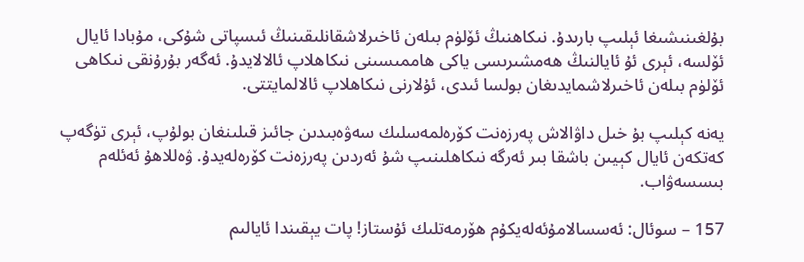بۇلغىنىشىغا ئېلىپ بارىدۇ. نىكاھنىڭ ئۆلۈم بىلەن ئاخىرلاشقانلىقىنىڭ ئىسپاتى شۇكى، مۇبادا ئايال ئۆلسە، ئېرى ئۇ ئايالنىڭ ھەمشىرىسى ياكى ھاممىسىنى نىكاھلاپ ئالالايدۇ. ئەگەر بۇرۇنقى نىكاھى ئۆلۈم بىلەن ئاخىرلاشمايدىغان بولسا ئىدى، ئۇلارنى نىكاھلاپ ئالالمايتتى.

يەنە كېلىپ بۇ خىل داۋالاش پەرزەنت كۆرەلمەسلىك سەۋەبىدىن جائىز قىلىنغان بولۇپ، ئېرى تۈگەپ كەتكەن ئايال كېيىن باشقا بىر ئەرگە نىكاھلىنىپ شۇ ئەردىن پەرزەنت كۆرەلەيدۇ. ۋەللاھۇ ئەئلەم بىسسەۋاب.

157 – سوئال: ئەسسالامۇئەلەيكۇم ھۆرمەتلىك ئۇستاز! پات يېقىندا ئايالىم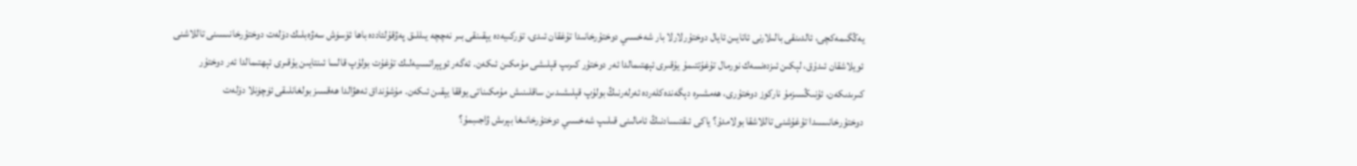يەڭگىمەكچى، ئالدىنقى بالىلارنى ئاتايىن ئايال دوختۇرلارلا بار شەخسىي دوختۇرخانىدا تۇغقان ئىدى، تۈركىيەدە يېقىنقى بىر نەچچە يىللىق پەۋقۇلئاددە باھا ئۆسۈش سەۋەبلىك دۆلەت دوختۇرخانىسىنى تاللاشنى ئويلاشقان ئىدۇق، لېكىن ئىزدەنسەك نورمال تۇغۇتتىمۇ يۇقىرى ئېھتىمالدا ئەر دوختۇر كىرىپ قېلىشى مۇمكىن ئىكەن. ئەگەر ئوپېراتسىيەلىك تۇغۇت بولۇپ قالسا ئىنتايىن يۇقىرى ئېھتىمالدا ئەر دوختۇر كىرىدىكەن، ئۇنىڭسىزمۇ ناركوز دوختۇرى، ھەمشىرە دېگەندەكلەردە ئەرلەرنىڭ بولۇپ قېلىشىدىن ساقلىنىش مۇمكىناتى يوققا يېقىن ئىكەن. مۇشۇنداق ئەھۋالدا ھەقسىز بولغانلىقى ئۈچۈنلا دۆلەت دوختۇرخانىسىدا تۇغۇشنى تاللاشقا بولامدۇ؟ ياكى ئىقتىسادنىڭ ئامالىنى قىلىپ شەخسىي دوختۇرخانىغا بېرىش ۋاجىبمۇ؟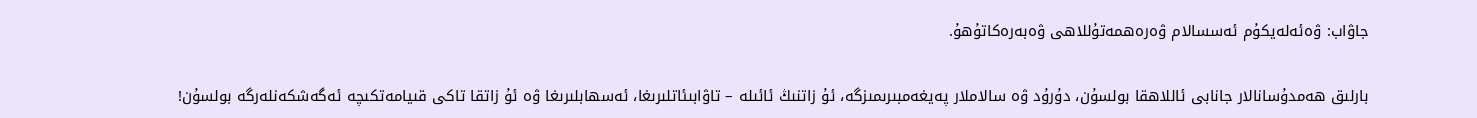جاۋاب: ۋەئەلەيكۇم ئەسسالام ۋەرەھمەتۇللاھى ۋەبەرەكاتۇھۇ.

بارلىق ھەمدۇسانالار جانابى ئاللاھقا بولسۇن، دۇرۇد ۋە سالاملار پەيغەمبىرىمىزگە، ئۇ زاتنىڭ ئائىلە – تاۋابىئاتلىرىغا، ئەسھابلىرىغا ۋە ئۇ زاتقا تاكى قىيامەتكىچە ئەگەشكەنلەرگە بولسۇن!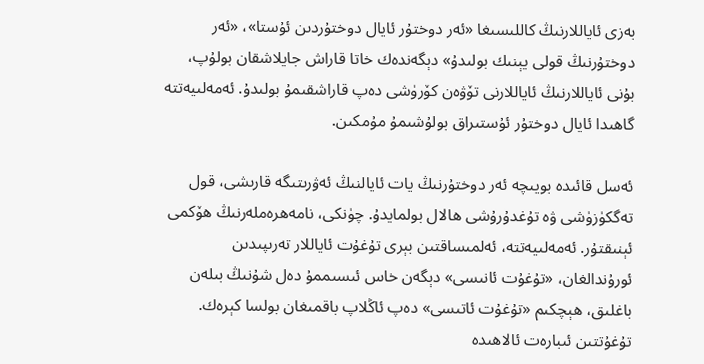بەزى ئاياللارنىڭ كاللىسىغا «ئەر دوختۇر ئايال دوختۇردىن ئۇستا»، «ئەر دوختۇرنىڭ قولى يېنىك بولىدۇ» دېگەندەك خاتا قاراش جايلاشقان بولۇپ، بۇنى ئاياللارنىڭ ئاياللارنى تۆۋەن كۆرۈشى دەپ قاراشقىمۇ بولىدۇ. ئەمەلىيەتتە گاھىدا ئايال دوختۇر ئۇستىراق بولۇشىمۇ مۇمكىن.

ئەسل قائىدە بويىچە ئەر دوختۇرنىڭ يات ئايالنىڭ ئەۋرىتىگە قارىشى، قول تەگكۈزۈشى ۋە تۇغدۇرۇشى ھالال بولمايدۇ. چۈنكى، نامەھرەملەرنىڭ ھۆكمى ئېنىقتۇر. ئەمەلىيەتتە، ئەلمىساقتىن بېرى تۇغۇت ئاياللار تەرىپىدىن ئورۇندالغان، «تۇغۇت ئانىسى» دېگەن خاس ئىسىممۇ دەل شۇنىڭ بىلەن باغلىق، ھېچكىم «تۇغۇت ئاتىسى» دەپ ئاڭلاپ باقمىغان بولسا كېرەك. تۇغۇتتىن ئىبارەت ئالاھىدە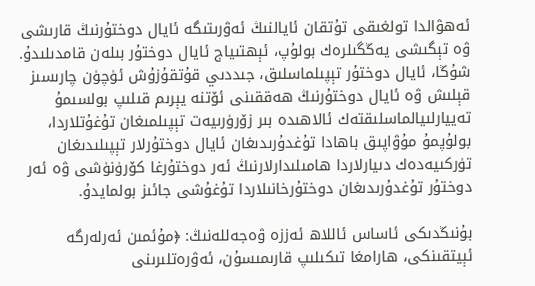ئەھۋالدا تولغىقى تۇتقان ئايالنىڭ ئەۋرىتىگە ئايال دوختۇرنىڭ قارىشى ۋە تېگىشى يەڭگىلرەك بولۇپ، ئېھتىياج ئايال دوختۇر بىلەن قامدىلىدۇ. شۇڭا، ئايال دوختۇر تېپىلماسلىق، جىددىي قۇتقۇزۇش ئۈچۈن چارىسىز قېلىش ۋە ئايال دوختۇرنىڭ ھەققىنى ئۆتنە يېرىم قىلىپ بولسىمۇ تەييارلىيالماسلىقتەك ئالاھىدە بىر زۆرۈرىيەت تېپىلمىغان تۇغۇتلاردا، بولۇپمۇ مۇۋاپىق باھادا تۇغدۇرىدىغان ئايال دوختۇرلار تېپىلىدىغان تۈركىيەدەك دىيارلاردا ھامىلىدارلارنىڭ ئەر دوختۇرغا كۆرۈنۈشى ۋە ئەر دوختۇر تۇغدۇرىدىغان دوختۇرخانىلاردا تۇغۇشى جائىز بولمايدۇ.

بۇنىڭدىكى ئاساس ئاللاھ ئەززە ۋەجەللەنىڭ: ﴿مۇئمىن ئەرلەرگە ئېيتقىنكى، ھارامغا تىكىلىپ قارىمىسۇن، ئەۋرەتلىرىنى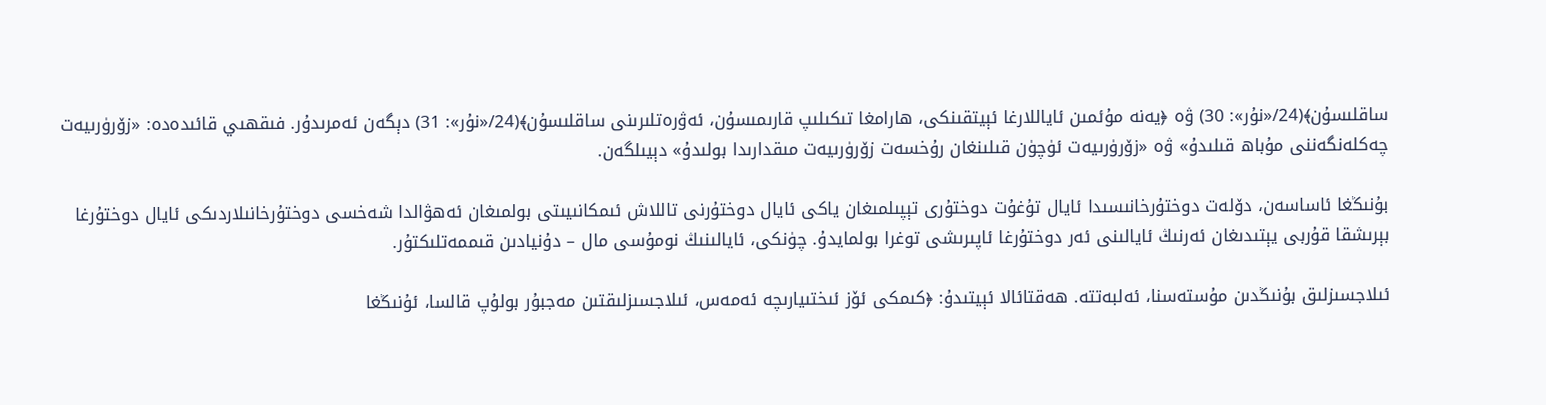ساقلىسۇن﴾(24/«نۇر»: 30) ۋە ﴿يەنە مۇئمىن ئاياللارغا ئېيتقىنكى، ھارامغا تىكىلىپ قارىمىسۇن، ئەۋرەتلىرىنى ساقلىسۇن﴾(24/«نۇر»: 31) دېگەن ئەمرىدۇر. فىقھىي قائىدەدە: «زۆرۈرىيەت چەكلەنگەننى مۇباھ قىلىدۇ» ۋە «زۆرۈرىيەت ئۈچۈن قىلىنغان رۇخسەت زۆرۈرىيەت مىقدارىدا بولىدۇ» دېيىلگەن.

بۇنىڭغا ئاساسەن، دۆلەت دوختۇرخانىسىدا ئايال تۇغۇت دوختۇرى تېپىلمىغان ياكى ئايال دوختۇرنى تاللاش ئىمكانىيىتى بولمىغان ئەھۋالدا شەخسى دوختۇرخانىلاردىكى ئايال دوختۇرغا بېرىشقا قۇربى يېتىدىغان ئەرنىڭ ئايالىنى ئەر دوختۇرغا ئاپىرىشى توغرا بولمايدۇ. چۈنكى، ئايالىنىڭ نومۇسى مال – دۇنيادىن قىممەتلىكتۇر.

ئىلاجسىزلىق بۇنىڭدىن مۇستەسنا، ئەلبەتتە. ھەقتائالا ئېيتىدۇ: ﴿كىمكى ئۆز ئىختىيارىچە ئەمەس، ئىلاجسىزلىقتىن مەجبۇر بولۇپ قالسا، ئۇنىڭغا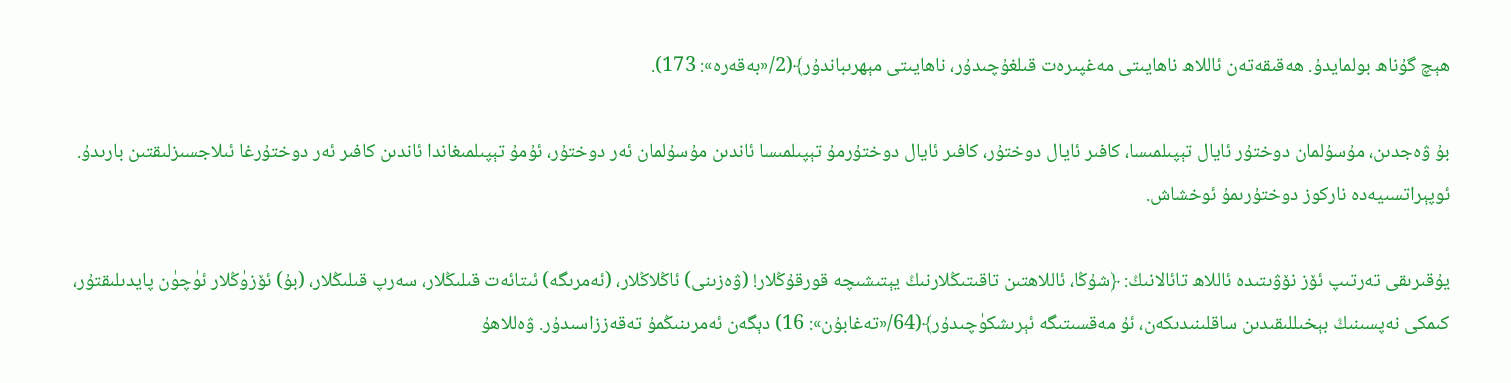ھېچ گۇناھ بولمايدۇ. ھەقىقەتەن ئاللاھ ناھايىتى مەغپىرەت قىلغۇچىدۇر، ناھايىتى مېھرىباندۇر﴾(2/«بەقەرە»: 173).

بۇ ۋەجدىن، مۇسۇلمان دوختۇر ئايال تېپىلمىسا، كافىر ئايال دوختۇر، كافىر ئايال دوختۇرمۇ تېپىلمىسا ئاندىن مۇسۇلمان ئەر دوختۇر، ئۇمۇ تېپىلمىغاندا ئاندىن كافىر ئەر دوختۇرغا ئىلاجسىزلىقتىن بارىدۇ. ئوپېراتسىيەدە ناركوز دوختۇرىمۇ ئوخشاش.

يۇقىرىقى تەرتىپ ئۆز نۆۋىتىدە ئاللاھ تائالانىڭ: ﴿شۇڭا، ئاللاھتىن تاقىتىڭلارنىڭ يېتىشىچە قورقۇڭلار! (ۋەزىنى) ئاڭلاڭلار، (ئەمرىگە) ئىتائەت قىلىڭلار، سەرپ قىلىڭلار، (بۇ) ئۆزۈڭلار ئۈچۈن پايدىلىقتۇر، كىمكى نەپسىنىڭ بېخىللىقىدىن ساقلىنىدىكەن، ئۇ مەقسىتىگە ئېرىشكۈچىدۇر﴾(64/«تەغابۇن»: 16) دېگەن ئەمرىنىڭمۇ تەقەززاسىدۇر. ۋەللاھۇ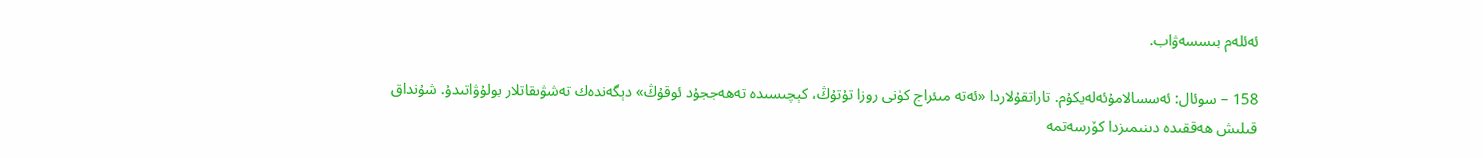ئەئلەم بىسسەۋاب.

158 – سوئال: ئەسسالامۇئەلەيكۇم. تاراتقۇلاردا «ئەتە مىئراج كۈنى روزا تۇتۇڭ، كېچىسىدە تەھەججۇد ئوقۇڭ» دېگەندەك تەشۋىقاتلار بولۇۋاتىدۇ. شۇنداق قىلىش ھەققىدە دىنىمىزدا كۆرسەتمە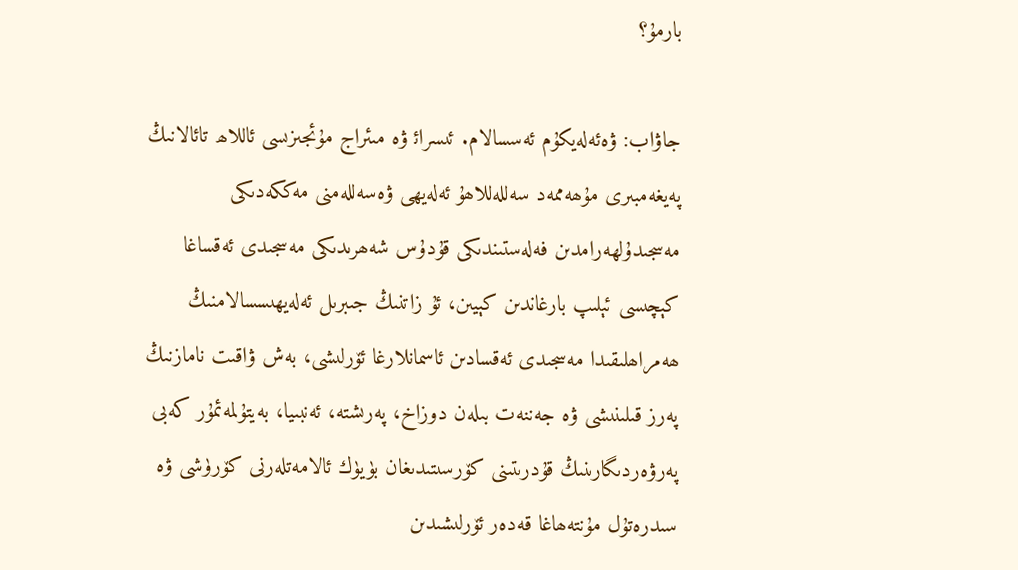بارمۇ؟

جاۋاب: ۋەئەلەيكۇم ئەسسالام. ئىسرائ‍‍ ۋە مىئراج مۇئجىزىسى ئاللاھ تائالانىڭ پەيغەمبىرى مۇھەممەد سەللەللاھۇ ئەلەيھى ۋەسەللەمنى مەككەدىكى مەسجىدۇلھەرامدىن فەلەستىندىكى قۇدۇس شەھرىدىكى مەسجىدى ئەقساغا كېچىسى ئېلىپ بارغاندىن كېيىن، ئۇ زاتنىڭ جىبرىل ئەلەيھىسسالامنىڭ ھەمراھلىقىدا مەسجىدى ئەقسادىن ئاسمانلارغا ئۆرلىشى، بەش ۋاقىت نامازنىڭ پەرز قىلىنىشى ۋە جەننەت بىلەن دوزاخ، پەرىشتە، ئەنبىيا، بەيتۇلمەئمۇر كەبى پەرۋەردىگارىنىڭ قۇدرىتىنى كۆرسىتىدىغان بۈيۈك ئالامەتلەرنى كۆرۈشى ۋە سىدرەتۇل مۇنتەھاغا قەدەر ئۆرلىشىدىن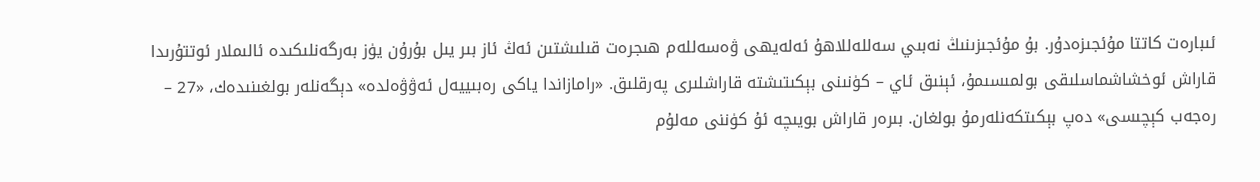ئىبارەت كاتتا مۇئجىزەدۇر. بۇ مۇئجىزىنىڭ نەبىي سەللەللاھۇ ئەلەيھى ۋەسەللەم ھىجرەت قىلىشتىن ئەڭ ئاز بىر يىل بۇرۇن يۈز بەرگەنلىكىدە ئالىملار ئوتتۇرىدا قاراش ئوخشاشماسلىقى بولمىسىمۇ، ئېنىق ئاي – كۈنىنى بېكىتىشتە قاراشلىرى پەرقلىق. «رامازاندا ياكى رەبىييەل ئەۋۋەلدە» دېگەنلەر بولغىنىدەك، «27 – رەجەب كېچىسى» دەپ بېكىتكەنلەرمۇ بولغان. بىرەر قاراش بويىچە ئۇ كۈننى مەلۇم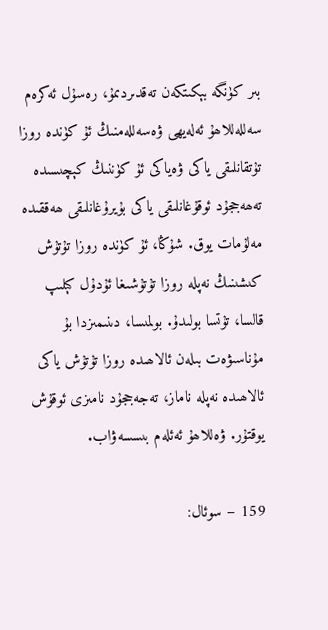بىر كۈنگە بېكىتكەن تەقدىردىمۇ، رەسۇل ئەكرەم سەللەللاھۇ ئەلەيھى ۋەسەللەمنىڭ ئۇ كۈندە روزا تۇتقانلىقى ياكى ۋەياكى ئۇ كۈننىڭ كېچىسىدە تەھەججۇد ئوقۇغانلىقى ياكى بۇيرۇغانلىقى ھەققىدە مەلۇمات يوق. شۇڭا، ئۇ كۈندە روزا تۇتۇش كىشىنىڭ نەپلە روزا تۇتۇشىغا ئۇدۇل كېلىپ قالسا، تۇتسا بولىدۇ. بولمىسا، دىنىمىزدا بۇ مۇناسىۋەت بىلەن ئالاھىدە روزا تۇتۇش ياكى ئالاھىدە نەپلە ناماز، تەجەججۇد نامىزى ئوقۇش يوقتۇر. ۋەللاھۇ ئەئلەم بىسسەۋاب.

159 – سوئال: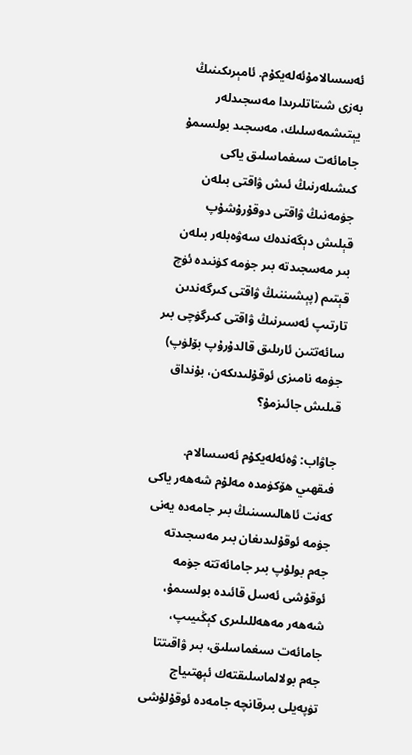ئەسسالامۇئەلەيكۇم. ئامېرىكىنىڭ بەزى شىتاتلىرىدا مەسجىدلەر يېتىشمەسلىك، مەسجىد بولسىمۇ جامائەت سىغماسلىق ياكى كىشىلەرنىڭ ئىش ۋاقتى بىلەن جۈمەنىڭ ۋاقتى دوقۇرۇشۇپ قېلىش دېگەندەك سەۋەبلەر بىلەن بىر مەسجىدتە بىر جۈمە كۈنىدە ئۈچ قېتىم (پېشىننىڭ ۋاقتى كىرگەندىن تارتىپ ئەسىرنىڭ ۋاقتى كىرگۈچى بىر سائەتتىن ئارىلىق قالدۇرۇپ بۆلۈپ) جۈمە نامىزى ئوقۇلىدىكەن، بۇنداق قىلىش جائىزمۇ؟

جاۋاب: ۋەئەلەيكۇم ئەسسالام. فىقھىي ھۆكۈمدە مەلۇم شەھەر ياكى كەنت ئاھالىسىنىڭ بىر جامەدە يەنى جۈمە ئوقۇلىدىغان بىر مەسجىدتە جەم بولۇپ بىر جامائەتتە جۈمە ئوقۇشى ئەسل قائىدە بولسىمۇ، شەھەر مەھەللىلىرى كېڭىيىپ، جامائەت سىغماسلىق، بىر ۋاقىتتا جەم بولالماسلىقتەك ئېھتىياج تۈپەيلى بىرقانچە جامەدە ئوقۇلۇشى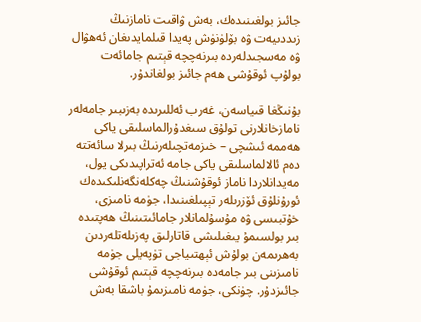جائىز بولغىنىدەك، بەش ۋاقىت نامازنىڭ زىددىيەت ۋە بۆلۈنۈش پەيدا قىلمايدىغان ئەھۋال ۋە مەسجىدلەردە بىرنەچچە قېتىم جامائەت بولۇپ ئوقۇشى ھەم جائىز بولغاندۇر.

بۇنىڭغا قىياسەن، غەرب ئەللىرىدە بەزىبىر جامەلەر نامازخانلارنى تولۇق سىغدۇرالماسلىقى ياكى ھەممە ئىشچى – خىزمەتچىلەرنىڭ بىرلا سائەتتە دەم ئالالماسلىقى ياكى جامە ئەتراپىدىكى يول، مەيدانلاردا ناماز ئوقۇشنىڭ چەكلەنگەنلىكىدەك ئورۇنلۇق ئۆزرىلەر تېپىلغىنىدا، جۈمە نامىزى، خۇتبىسى ۋە مۇسۇلمانلار جامائىتىنىڭ ھەپتىدە بىر بولسىمۇ يىغىلىشى قاتارلىق پەزىلەتلەردىن بەھرىمەن بولۇش ئېھتىياجى تۈپەيلى جۈمە نامىزىنى بىر جامەدە بىرنەچچە قېتىم ئوقۇشى جائىزدۇر. چۈنكى، جۈمە نامىزىمۇ باشقا بەش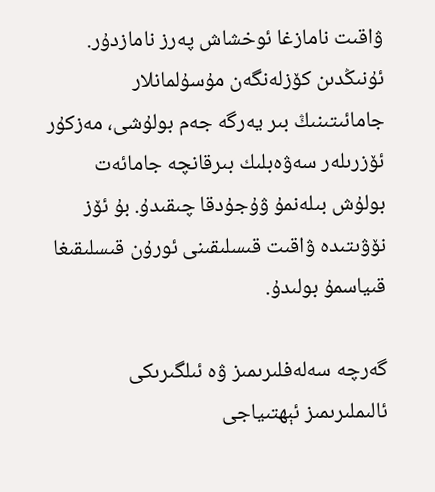ۋاقىت نامازغا ئوخشاش پەرز نامازدۇر. ئۇنىڭدىن كۆزلەنگەن مۇسۇلمانلار جامائىتىنىڭ بىر يەرگە جەم بولۇشى، مەزكۇر ئۆزرىلەر سەۋەبلىك بىرقانچە جامائەت بولۇش بىلەنمۇ ۋۇجۇدقا چىقىدۇ. بۇ ئۆز نۆۋىتىدە ۋاقىت قىسلىقىنى ئورۇن قىسلىقىغا قىياسمۇ بولىدۇ.

گەرچە سەلەفلىرىمىز ۋە ئىلگىرىكى ئالىملىرىمىز ئېھتىياجى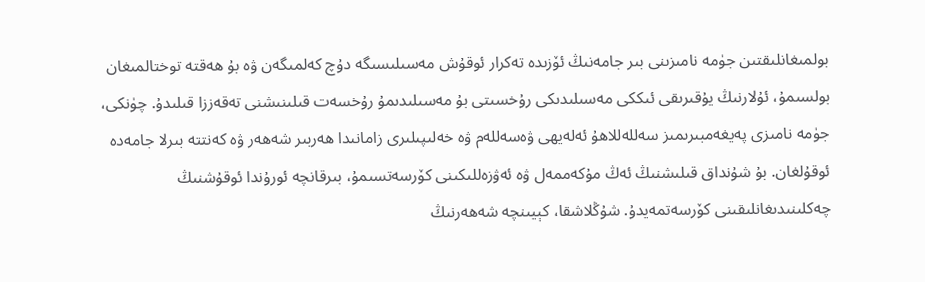بولمىغانلىقتىن جۈمە نامىزىنى بىر جامەنىڭ ئۆزىدە تەكرار ئوقۇش مەسىلىسىگە دۇچ كەلمىگەن ۋە بۇ ھەقتە توختالمىغان بولسىمۇ، ئۇلارنىڭ يۇقىرىقى ئىككى مەسىلىدىكى رۇخسىتى بۇ مەسىلىدىمۇ رۇخسەت قىلىنىشنى تەقەززا قىلىدۇ. چۈنكى، جۈمە نامىزى پەيغەمبىرىمىز سەللەللاھۇ ئەلەيھى ۋەسەللەم ۋە خەلىپىلىرى زامانىدا ھەربىر شەھەر ۋە كەنتتە بىرلا جامەدە ئوقۇلغان. بۇ شۇنداق قىلىشنىڭ ئەڭ مۇكەممەل ۋە ئەۋزەللىكىنى كۆرسەتسىمۇ، بىرقانچە ئورۇندا ئوقۇشنىڭ چەكلىنىدىغانلىقىنى كۆرسەتمەيدۇ. شۇڭلاشقا، كېيىنچە شەھەرنىڭ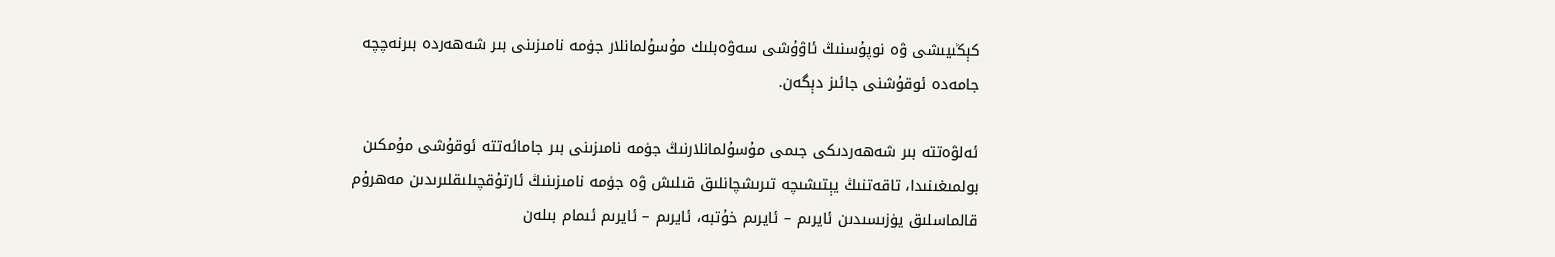كېڭىيىشى ۋە نوپۇسنىڭ ئاۋۇشى سەۋەبلىك مۇسۇلمانلار جۈمە نامىزىنى بىر شەھەردە بىرنەچچە جامەدە ئوقۇشنى جائىز دېگەن.

ئەلۋەتتە بىر شەھەردىكى جىمى مۇسۇلمانلارنىڭ جۈمە نامىزىنى بىر جامائەتتە ئوقۇشى مۇمكىن بولمىغىنىدا، تاقەتنىڭ يېتىشىچە تىرىشچانلىق قىلىش ۋە جۈمە نامىزىنىڭ ئارتۇقچىلىقلىرىدىن مەھرۇم قالماسلىق يۈزىسىدىن ئايرىم – ئايرىم خۇتبە، ئايرىم – ئايرىم ئىمام بىلەن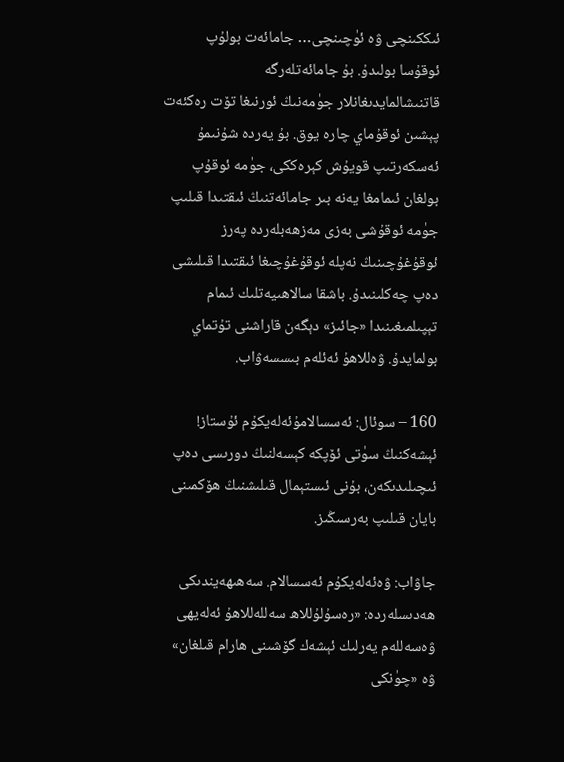ئىككىنچى ۋە ئۈچىنچى… جامائەت بولۇپ ئوقۇسا بولىدۇ. بۇ جامائەتلەرگە قاتنىشالمايدىغانلار جۈمەنىڭ ئورنىغا تۆت رەكئەت پېشىن ئوقۇماي چارە يوق. بۇ يەردە شۇنىمۇ ئەسكەرتىپ قويۇش كېرەككى، جۈمە ئوقۇپ بولغان ئىمامغا يەنە بىر جامائەتنىڭ ئىقتىدا قىلىپ جۈمە ئوقۇشى بەزى مەزھەبلەردە پەرز ئوقۇغۇچىنىڭ نەپلە ئوقۇغۇچىغا ئىقتىدا قىلىشى دەپ چەكلىنىدۇ. باشقا سالاھىيەتلىك ئىمام تېپىلمىغىنىدا «جائىز» دېگەن قاراشنى تۇتماي بولمايدۇ. ۋەللاھۇ ئەئلەم بىسسەۋاب.

160 – سوئال: ئەسسالامۇئەلەيكۇم ئۇستاز! ئېشەكنىڭ سۈتى ئۆپكە كېسەلنىڭ دورىسى دەپ ئىچىلىدىكەن، بۇنى ئىستېمال قىلىشنىڭ ھۆكمىنى بايان قىلىپ بەرسىڭىز.

جاۋاب: ۋەئەلەيكۇم ئەسسالام. سەھىھەيندىكى ھەدىسلەردە: «رەسۇلۇللاھ سەللەللاھۇ ئەلەيھى ۋەسەللەم يەرلىك ئېشەك گۆشىنى ھارام قىلغان» ۋە «چۈنكى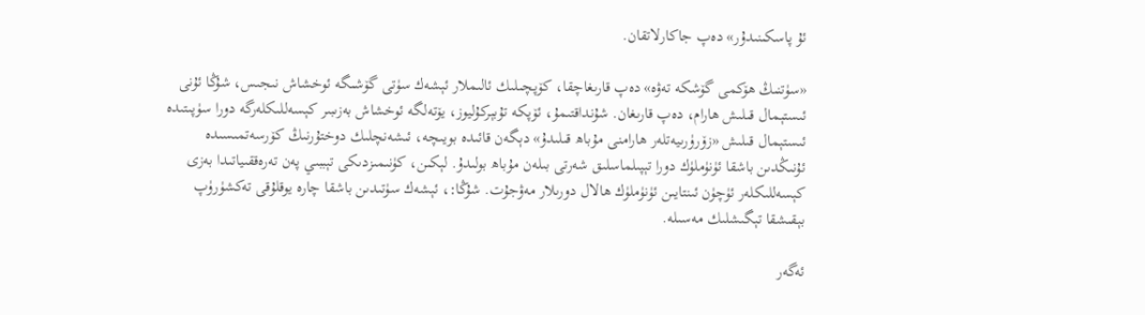ئۇ پاسكىنىدۇر» دەپ جاكارلاتقان.

«سۈتنىڭ ھۆكمى گۆشكە تەۋە» دەپ قارىغاچقا، كۆپچىلىك ئالىملار ئېشەك سۈتى گۆشىگە ئوخشاش نىجىس، شۇڭا ئۇنى ئىستېمال قىلىش ھارام، دەپ قارىغان. شۇنداقتىمۇ، ئۆپكە تۇبېركۇليوز، يۆتەلگە ئوخشاش بەزىبىر كېسەللىكلەرگە دورا سۈپىتىدە ئىستېمال قىلىش «زۆرۈرىيەتلەر ھارامنى مۇباھ قىلىدۇ» دېگەن قائىدە بويىچە، ئىشەنچلىك دوختۇرنىڭ كۆرسەتمىسىدە ئۇنىڭدىن باشقا ئۈنۈملۈك دورا تېپىلماسلىق شەرتى بىلەن مۇباھ بولىدۇ. لېكىن، كۈنىمىزدىكى تېببىي پەن تەرەققىياتىدا بەزى كېسەللىكلەر ئۈچۈن ئىنتايىن ئۈنۈملۈك ھالال دورىلار مەۋجۇت. شۇڭا:، ئېشەك سۈتىدىن باشقا چارە يوقلۇقى تەكشۈرۈپ بېقىشقا تېگىشلىك مەسىلە.

ئەگەر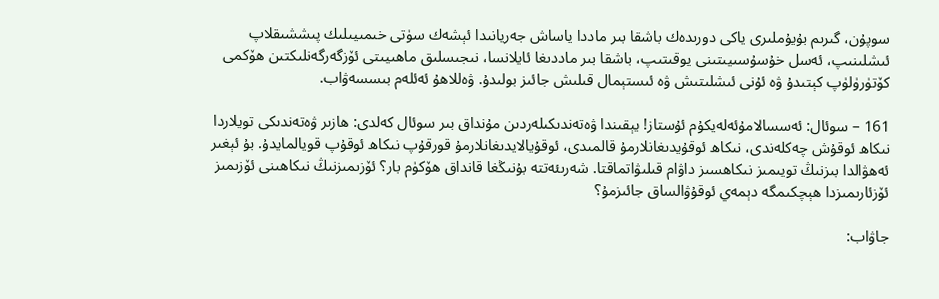سوپۇن، گىرىم بۇيۇملىرى ياكى دورىدەك باشقا بىر ماددا ياساش جەريانىدا ئېشەك سۈتى خىمىيىلىك پىششىقلاپ ئىشلىنىپ، ئەسل خۇسۇسىيىتىنى يوقىتىپ، باشقا بىر ماددىغا ئايلانسا، نىجىسلىق ماھىيىتى ئۆزگەرگەنلىكتىن ھۆكمى كۆتۈرۈلۈپ كېتىدۇ ۋە ئۇنى ئىشلىتىش ۋە ئىستېمال قىلىش جائىز بولىدۇ. ۋەللاھۇ ئەئلەم بىسسەۋاب.

161 – سوئال: ئەسسالامۇئەلەيكۇم ئۇستاز! يېقىندا ۋەتەندىكىلەردىن مۇنداق بىر سوئال كەلدى: ھازىر ۋەتەندىكى تويلاردا نىكاھ ئوقۇش چەكلەندى، نىكاھ ئوقۇيدىغانلارمۇ قالمىدى، ئوقۇيالايدىغانلارمۇ قورقۇپ نىكاھ ئوقۇپ قويالمايدۇ. بۇ ئېغىر ئەھۋالدا بىزنىڭ تويىمىز نىكاھسىز داۋام قىلىۋاتماقتا. شەرىئەتتە بۇنىڭغا قانداق ھۆكۈم بار؟ ئۆزىمىزنىڭ نىكاھىنى ئۆزىمىز ئۆزئارىمىزدا ھېچكىمگە دېمەي ئوقۇۋالساق جائىزمۇ؟

جاۋاب: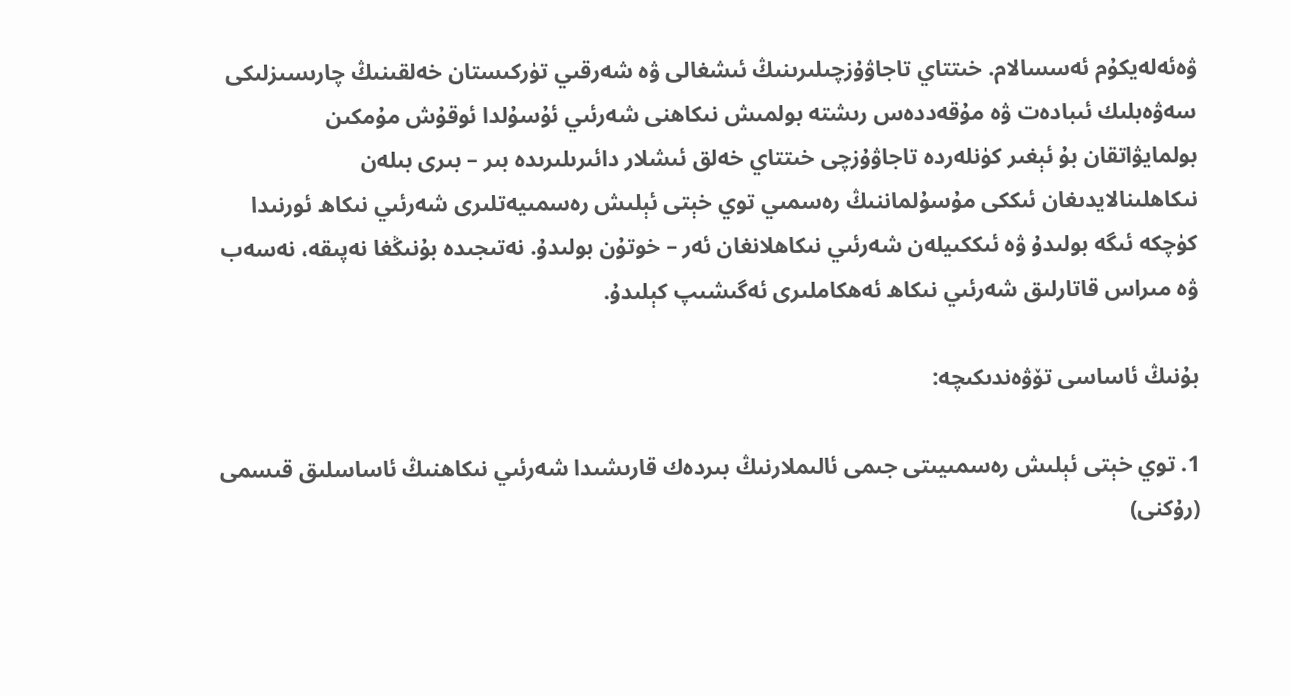ۋەئەلەيكۇم ئەسسالام. خىتتاي تاجاۋۇزچىلىرىنىڭ ئىشغالى ۋە شەرقىي تۈركىستان خەلقىنىڭ چارىسىزلىكى سەۋەبلىك ئىبادەت ۋە مۇقەددەس رىشتە بولمىش نىكاھنى شەرئىي ئۇسۇلدا ئوقۇش مۇمكىن بولمايۋاتقان بۇ ئېغىر كۈنلەردە تاجاۋۇزچى خىتتاي خەلق ئىشلار دائىرىلىرىدە بىر – بىرى بىلەن نىكاھلىنالايدىغان ئىككى مۇسۇلماننىڭ رەسمىي توي خېتى ئېلىش رەسمىيەتلىرى شەرئىي نىكاھ ئورنىدا كۈچكە ئىگە بولىدۇ ۋە ئىككىيلەن شەرئىي نىكاھلانغان ئەر – خوتۇن بولىدۇ. نەتىجىدە بۇنىڭغا نەپىقە، نەسەب ۋە مىراس قاتارلىق شەرئىي نىكاھ ئەھكاملىرى ئەگىشىپ كېلىدۇ.

بۇنىڭ ئاساسى تۆۋەندىكىچە:

1. توي خېتى ئېلىش رەسمىيىتى جىمى ئالىملارنىڭ بىردەك قارىشىدا شەرئىي نىكاھنىڭ ئاساسلىق قىسمى (رۇكنى)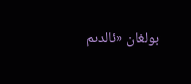بولغان «ئالدىم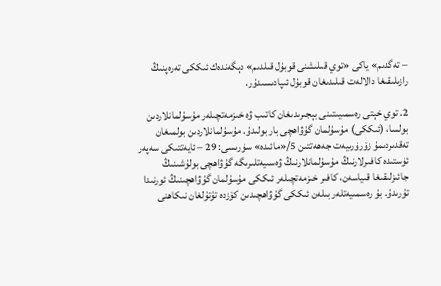– تەگدىم» ياكى «توي قىلىشنى قوبۇل قىلدىم» دېگەندەك ئىككى تەرەپنىڭ رازىلىقىغا دالالەت قىلىدىغان قوبۇل ئىپادىسىدۇر.

2. توي خېتى رەسمىيىتىنى بېجىرىدىغان كاتىب ۋە خىزمەتچىلەر مۇسۇلمانلاردىن بولسا، (ئىككى) مۇسۇلمان گۇۋاھچى بار بولىدۇ. مۇسۇلمانلاردىن بولمىغان تەقدىردىمۇ زۆرۈرىيەت جەھەتتىن 5/«مائىدە» سۈرىسى: 29 – ئايەتتىكى سەپەر ئۈستىدە كافىرلارنىڭ مۇسۇلمانلارنىڭ ۋەسىيەتلىرىگە گۇۋاھچى بولۇشىنىڭ جائىزلىقىغا قىياسەن، كافىر خىزمەتچىلەر ئىككى مۇسۇلمان گۇۋاھچىنىڭ ئورنىدا تۇرىدۇ. بۇ رەسمىيەتلەر بىلەن ئىككى گۇۋاھچىدىن كۆزدە تۇتۇلغان نىكاھنى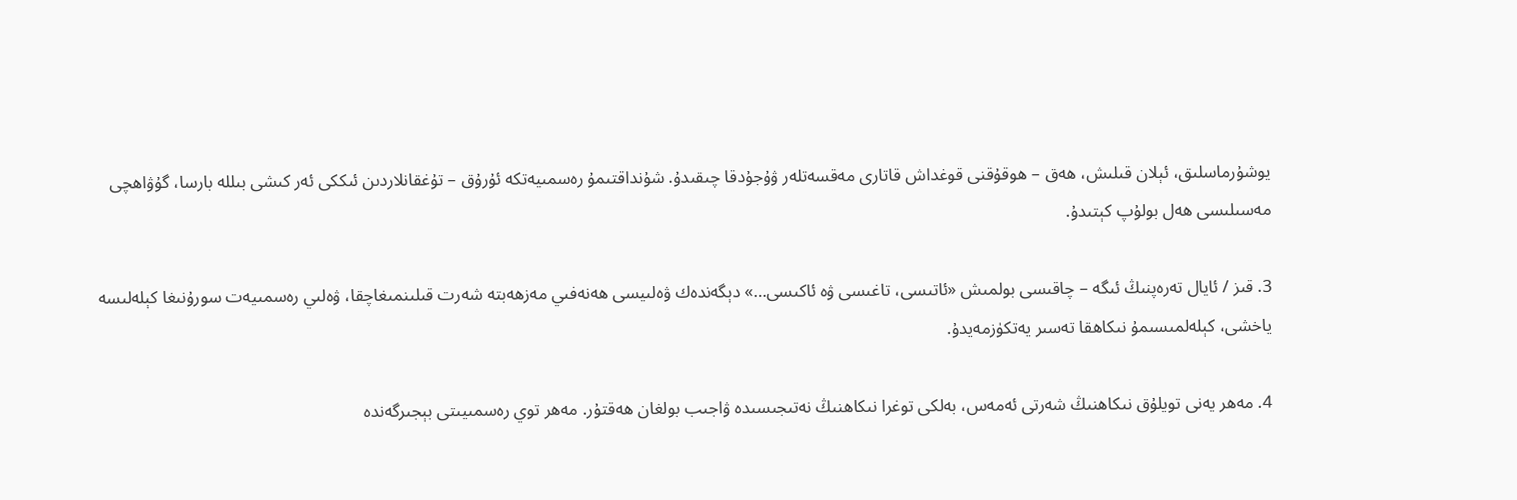يوشۇرماسلىق، ئېلان قىلىش، ھەق – ھوقۇقنى قوغداش قاتارى مەقسەتلەر ۋۇجۇدقا چىقىدۇ. شۇنداقتىمۇ رەسمىيەتكە ئۇرۇق – تۇغقانلاردىن ئىككى ئەر كىشى بىللە بارسا، گۇۋاھچى مەسىلىسى ھەل بولۇپ كېتىدۇ.

3. قىز / ئايال تەرەپنىڭ ئىگە – چاقىسى بولمىش «ئاتىسى، تاغىسى ۋە ئاكىسى…» دېگەندەك ۋەلىيسى ھەنەفىي مەزھەبتە شەرت قىلىنمىغاچقا، ۋەلىي رەسمىيەت سورۇنىغا كېلەلىسە ياخشى، كېلەلمىسىمۇ نىكاھقا تەسىر يەتكۈزمەيدۇ.

4. مەھر يەنى تويلۇق نىكاھنىڭ شەرتى ئەمەس، بەلكى توغرا نىكاھنىڭ نەتىجىسىدە ۋاجىب بولغان ھەقتۇر. مەھر توي رەسمىيىتى بېجىرگەندە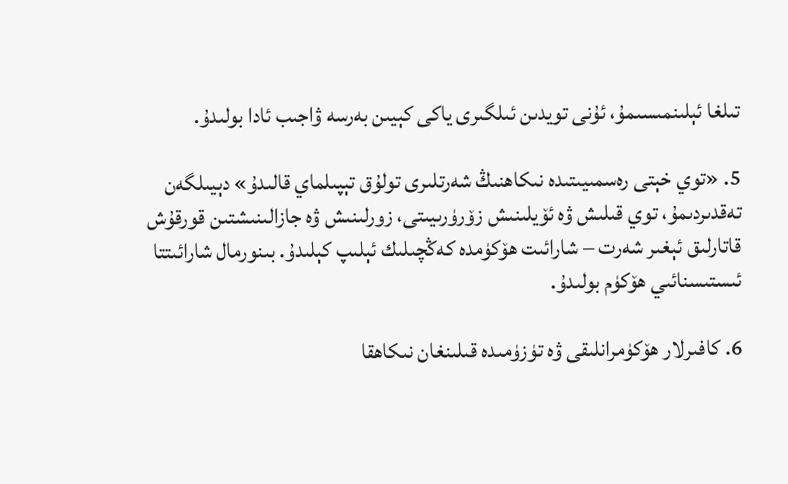تىلغا ئېلىنمىسىمۇ، ئۇنى تويدىن ئىلگىرى ياكى كېيىن بەرسە ۋاجىب ئادا بولىدۇ.

5. «توي خېتى رەسمىيىتىدە نىكاھنىڭ شەرتلىرى تولۇق تېپىلماي قالىدۇ» دېيىلگەن تەقدىردىمۇ، توي قىلىش ۋە ئۆيلىنىش زۆرۈرىيىتى، زورلىنىش ۋە جازالىنىشتىن قورقۇش قاتارلىق ئېغىر شەرت – شارائىت ھۆكۈمدە كەڭچىلىك ئېلىپ كېلىدۇ. بىنورمال شارائىتتا ئىستىسنائىي ھۆكۈم بولىدۇ.

6. كافىرلار ھۆكۈمرانلىقى ۋە تۈزۈمىدە قىلىنغان نىكاھقا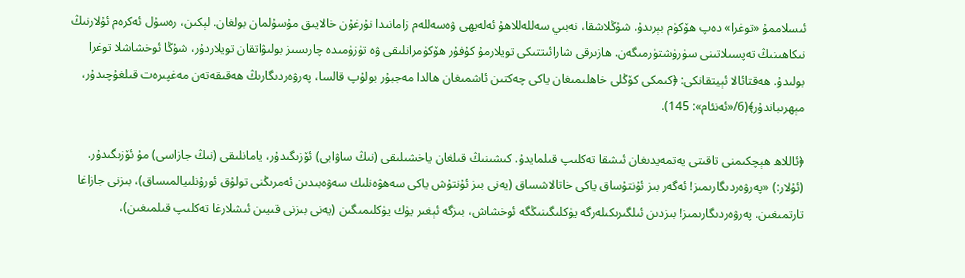ئىسلاممۇ «توغرا» دەپ ھۆكۈم بېرىدۇ. شۇڭلاشقا، نەبىي سەللەللاھۇ ئەلەيھى ۋەسەللەم زامانىدا نۇرغۇن خالايىق مۇسۇلمان بولغان. لېكىن، رەسۇل ئەكرەم ئۇلارنىڭ نىكاھىنىڭ تەپسىلاتىنى سۈرۈشتۈرمىگەن. ھازىرقى شارائىتتىكى تويلارمۇ كۇفۇر ھۆكۈمرانلىقى ۋە تۈزۈمىدە چارىسىز بولىۋاتقان تويلاردۇر، شۇڭا ئوخشاشلا توغرا بولىدۇ. ھەقتائالا ئېيتقانكى: ﴿كىمكى كۆڭلى خاھلىمىغان ياكى چەكتىن ئاشمىغان ھالدا مەجبۇر بولۇپ قالسا، پەرۋەردىگارىڭ ھەقىقەتەن مەغپىرەت قىلغۇچىدۇر، مېھرىباندۇر﴾(6/«ئەنئام»: 145).

﴿ئاللاھ ھېچكىمنى تاقىتى يەتمەيدىغان ئىشقا تەكلىپ قىلمايدۇ. كىشىنىڭ قىلغان ياخشىلىقى (نىڭ ساۋابى) ئۆزىگىدۇر، يامانلىقى (نىڭ جازاسى) مۇ ئۆزىگىدۇر. (ئۇلار:) «پەرۋەردىگارىمىز! ئەگەر بىز ئۇنتۇساق ياكى خاتالاشساق (يەنى بىز ئۇنتۇش ياكى سەھۋەنلىك سەۋەبىدىن ئەمرىڭنى تولۇق ئورۇنلىيالمىساق)، بىزنى جازاغا تارتمىغىن. پەرۋەردىگارىمىز! بىزدىن ئىلگىرىكىلەرگە يۈكلىگىنىڭگە ئوخشاش، بىزگە ئېغىر يۈك يۈكلىمىگىن (يەنى بىزنى قىيىن ئىشلارغا تەكلىپ قىلمىغىن)،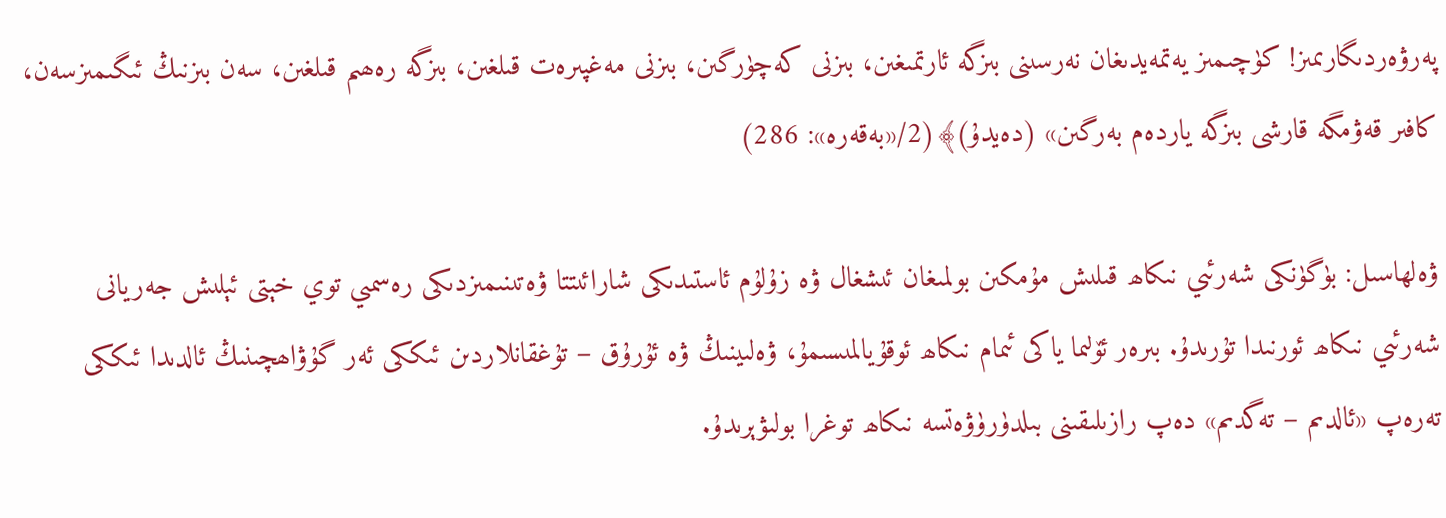پەرۋەردىگارىمىز! كۈچىمىز يەتمەيدىغان نەرسىنى بىزگە ئارتمىغىن، بىزنى كەچۈرگىن، بىزنى مەغپىرەت قىلغىن، بىزگە رەھىم قىلغىن، سەن بىزنىڭ ئىگىمىزسەن، كافىر قەۋمگە قارشى بىزگە ياردەم بەرگىن» (دەيدۇ)﴾(2/«بەقەرە»: 286)

ۋەلھاسىل: بۈگۈنكى شەرئىي نىكاھ قىلىش مۇمكىن بولمىغان ئىشغال ۋە زۇلۇم ئاستىدىكى شارائىتتا ۋەتىنىمىزدىكى رەسمىي توي خېتى ئېلىش جەريانى شەرئىي نىكاھ ئورنىدا تۇرىدۇ. بىرەر ئۆلىما ياكى ئىمام نىكاھ ئوقۇيالمىسىمۇ، ۋەلىينىڭ ۋە ئۇرۇق – تۇغقانلاردىن ئىككى ئەر گۇۋاھچىنىڭ ئالدىدا ئىككى تەرەپ «ئالدىم – تەگدىم» دەپ رازىلىقىنى بىلدۈرۈۋەتسە نىكاھ توغرا بولىۋېرىدۇ.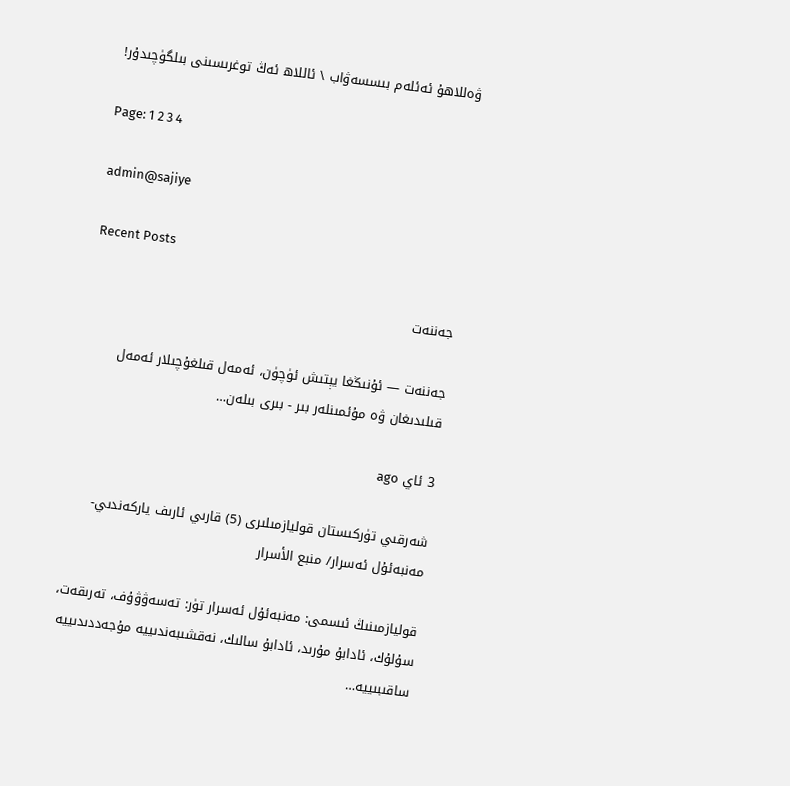ۋەللاھۇ ئەئلەم بىسسەۋاب \ ئاللاھ ئەڭ توغرىسىنى بىلگۈچىدۇر!

Page: 1 2 3 4

admin@sajiye

Recent Posts

جەننەت

جەننەت — ئۇنىڭغا يېتىش ئۈچۈن، ئەمەل قىلغۇچىلار ئەمەل قىلىدىغان ۋە مۇئمىنلەر بىر - بىرى بىلەن…

3 ئاي ago

شەرقىي تۈركىستان قوليازمىلىرى (5) قارىي ئارىف ياركەندىي-مەنبەئۇل ئەسرار/ منبع الأسرار

قوليازمىنىڭ ئىسمى: مەنبەئۇل ئەسرار تۈر: تەسەۋۋۇف، تەرىقەت، سۇلۇك، ئادابۇ مۇرىد، ئادابۇ سالىك، نەقشىبەندىييە مۇجەددىدىييە ساقىبىييە…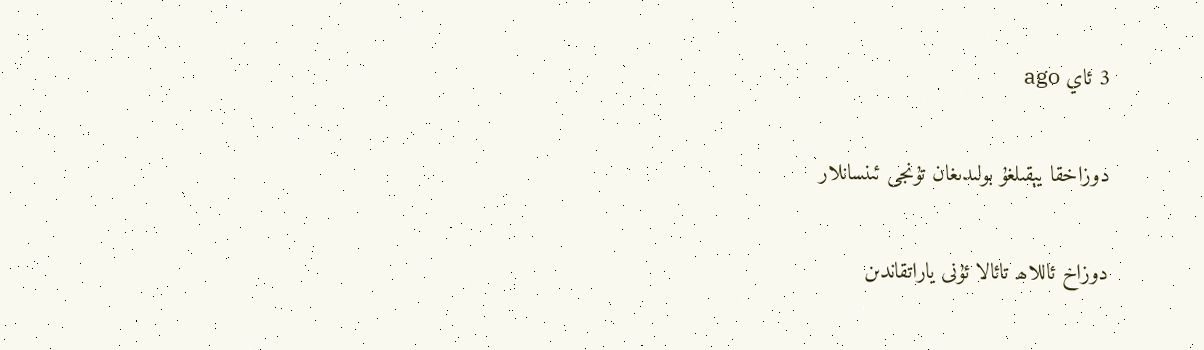3 ئاي ago

دوزاخقا يېقىلغۇ بولىدىغان تۇنجى ئىنسانلار

دوزاخ ئاللاھ تائالا ئۇنى ياراتقاندىن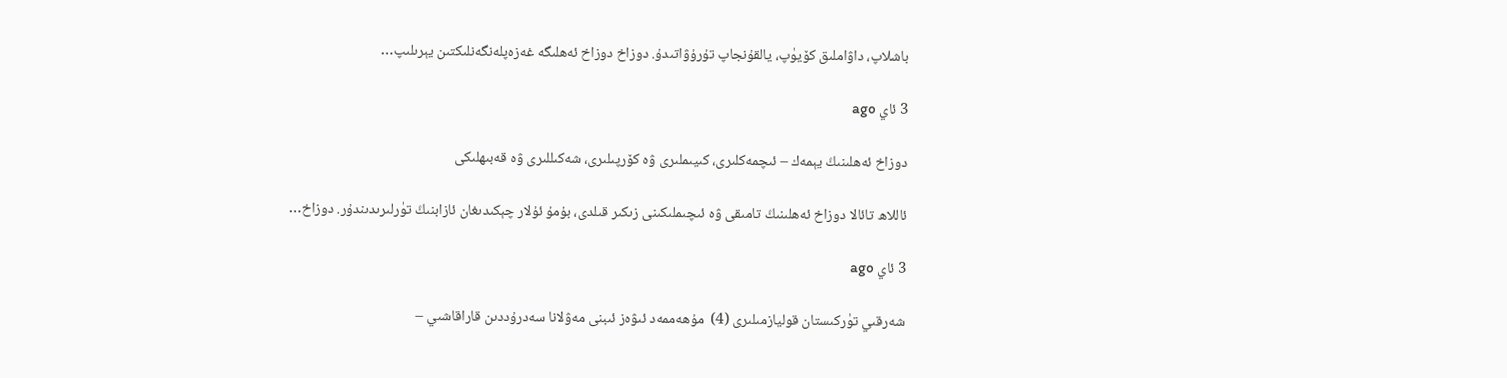باشلاپ، داۋاملىق كۆيۈپ، يالقۇنجاپ تۇرۇۋاتىدۇ. دوزاخ دوزاخ ئەھلىگە غەزەپلەنگەنلىكتىن يېرىلىپ…

3 ئاي ago

دوزاخ ئەھلىنىڭ يېمەك – ئىچمەكلىرى، كىيىملىرى ۋە كۆرپىلىرى، شەكىللىرى ۋە قەبىھلىكى

ئاللاھ تائالا دوزاخ ئەھلىنىڭ تامىقى ۋە ئىچىملىكىنى زىكىر قىلدى، بۇمۇ ئۇلار چېكىدىغان ئازابنىڭ تۈرلىرىدىندۇر. دوزاخ…

3 ئاي ago

شەرقىي تۈركىستان قوليازمىلىرى (4)  مۇھەممەد ئىۋەز ئىبنى مەۋلانا سەدرۇددىن قاراقاشىي –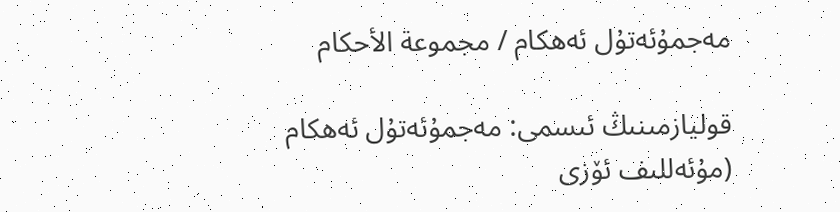مەجمۇئەتۇل ئەھكام / مجموعة الأحكام

قوليازمىنىڭ ئىسمى: مەجمۇئەتۇل ئەھكام (مۇئەللىف ئۆزى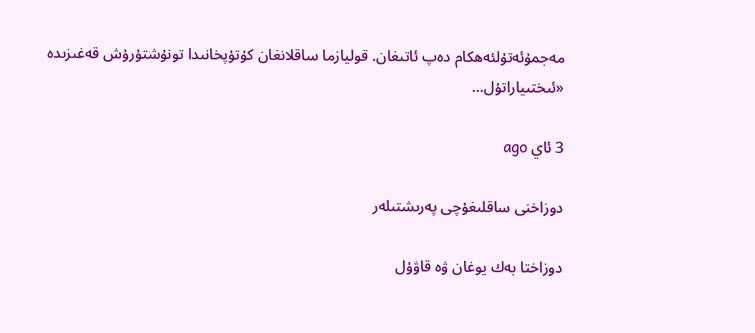مەجمۇئەتۇلئەھكام دەپ ئاتىغان. قوليازما ساقلانغان كۇتۇپخانىدا تونۇشتۇرۇش قەغىزىدە «ئىختىياراتۇل…

3 ئاي ago

دوزاخنى ساقلىغۇچى پەرىشتىلەر

دوزاختا بەك يوغان ۋە قاۋۇل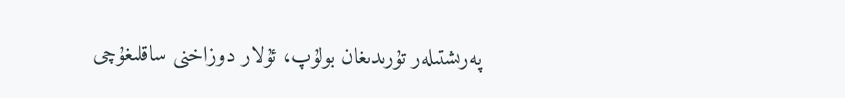پەرىشتىلەر تۇرىدىغان بولۇپ، ئۇلار دوزاخنى ساقلىغۇچى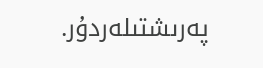پەرىشتىلەردۇر.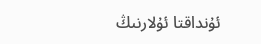ئۇنداقتا ئۇلارنىڭ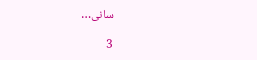سانى…

3